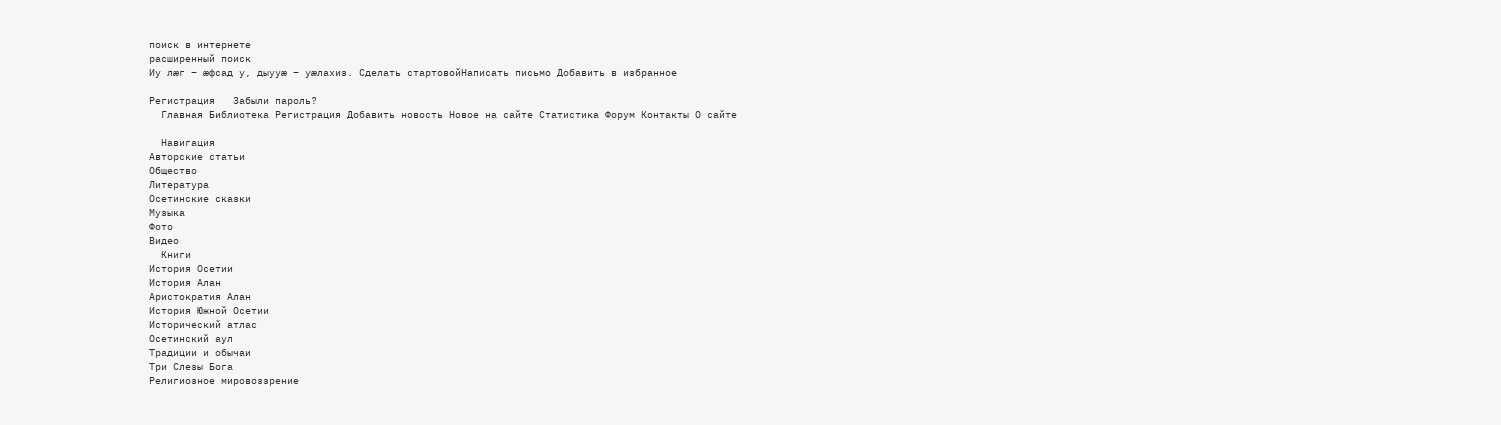поиск в интернете
расширенный поиск
Иу лæг – æфсад у, дыууæ – уæлахиз. Сделать стартовойНаписать письмо Добавить в избранное

Регистрация   Забыли пароль?
  Главная Библиотека Регистрация Добавить новость Новое на сайте Статистика Форум Контакты О сайте

  Навигация
Авторские статьи
Общество
Литература
Осетинские сказки
Музыка
Фото
Видео
  Книги
История Осетии
История Алан
Аристократия Алан
История Южной Осетии
Исторический атлас
Осетинский аул
Традиции и обычаи
Три Слезы Бога
Религиозное мировоззрение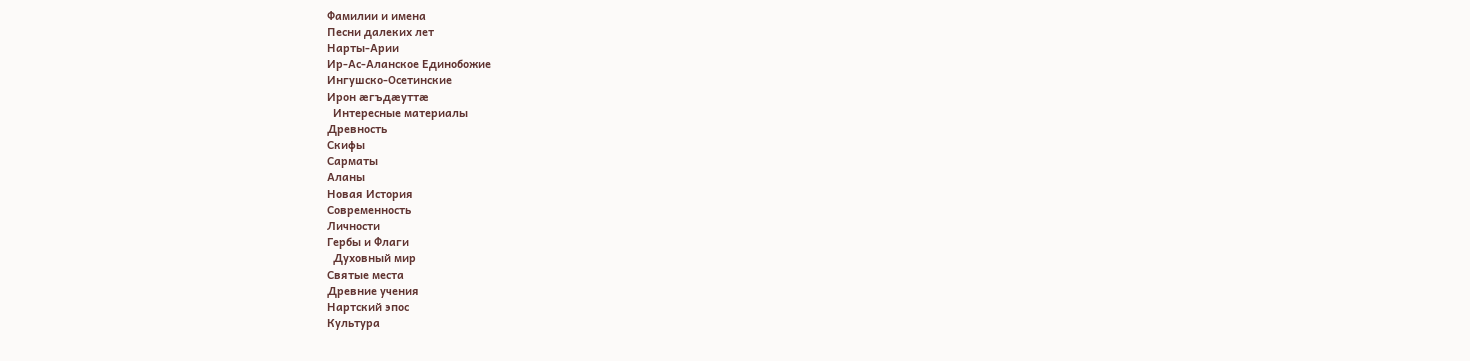Фамилии и имена
Песни далеких лет
Нарты-Арии
Ир-Ас-Аланское Единобожие
Ингушско-Осетинские
Ирон æгъдæуттæ
  Интересные материалы
Древность
Скифы
Сарматы
Аланы
Новая История
Современность
Личности
Гербы и Флаги
  Духовный мир
Святые места
Древние учения
Нартский эпос
Культура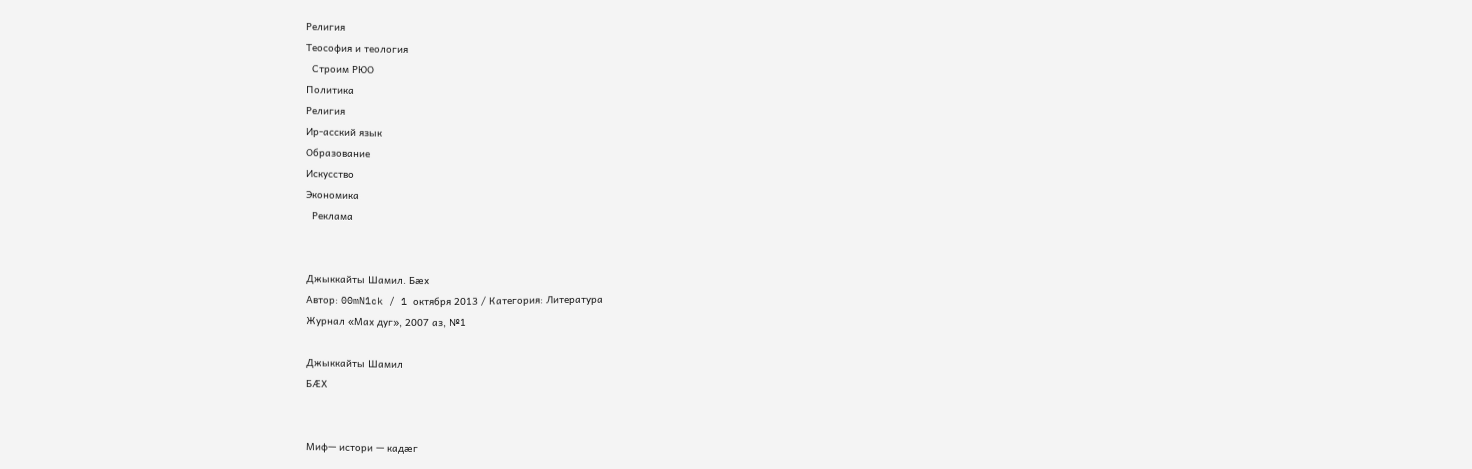Религия
Теософия и теология
  Строим РЮО
Политика
Религия
Ир-асский язык
Образование
Искусство
Экономика
  Реклама


Джыккайты Шамил. Бæх
Автор: 00mN1ck / 1 октября 2013 / Категория: Литература
Журнал «Мах дуг», 2007 аз, №1

Джыккайты Шамил
БÆХ


Миф— истори — кадæг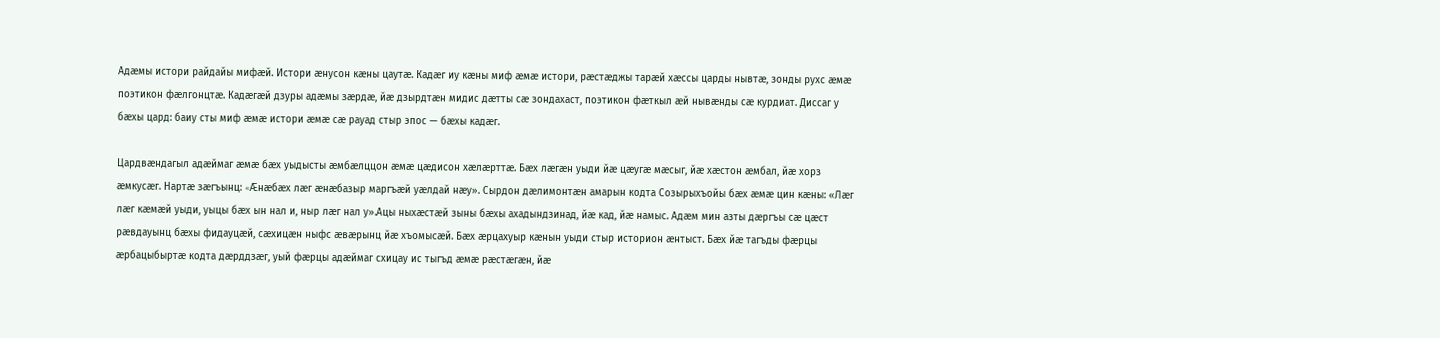Адæмы истори райдайы мифæй. Истори æнусон кæны цаутæ. Кадæг иу кæны миф æмæ истори, рæстæджы тарæй хæссы царды нывтæ, зонды рухс æмæ поэтикон фæлгонцтæ. Кадæгæй дзуры адæмы зæрдæ, йæ дзырдтæн мидис дæтты сæ зондахаст, поэтикон фæткыл æй нывæнды сæ курдиат. Диссаг у бæхы цард: баиу сты миф æмæ истори æмæ сæ рауад стыр эпос — бæхы кадæг.

Цардвæндагыл адæймаг æмæ бæх уыдысты æмбæлццон æмæ цæдисон хæлæрттæ. Бæх лæгæн уыди йæ цæугæ мæсыг, йæ хæстон æмбал, йæ хорз æмкусæг. Нартæ зæгъынц: «Æнæбæх лæг æнæбазыр маргъæй уæлдай нæу». Сырдон дæлимонтæн амарын кодта Созырыхъойы бæх æмæ цин кæны: «Лæг лæг кæмæй уыди, уыцы бæх ын нал и, ныр лæг нал у».Ацы ныхæстæй зыны бæхы ахадындзинад, йæ кад, йæ намыс. Адæм мин азты дæргъы сæ цæст рæвдауынц бæхы фидауцæй, сæхицæн ныфс æвæрынц йæ хъомысæй. Бæх æрцахуыр кæнын уыди стыр историон æнтыст. Бæх йæ тагъды фæрцы æрбацыбыртæ кодта дæрддзæг, уый фæрцы адæймаг схицау ис тыгъд æмæ рæстæгæн, йæ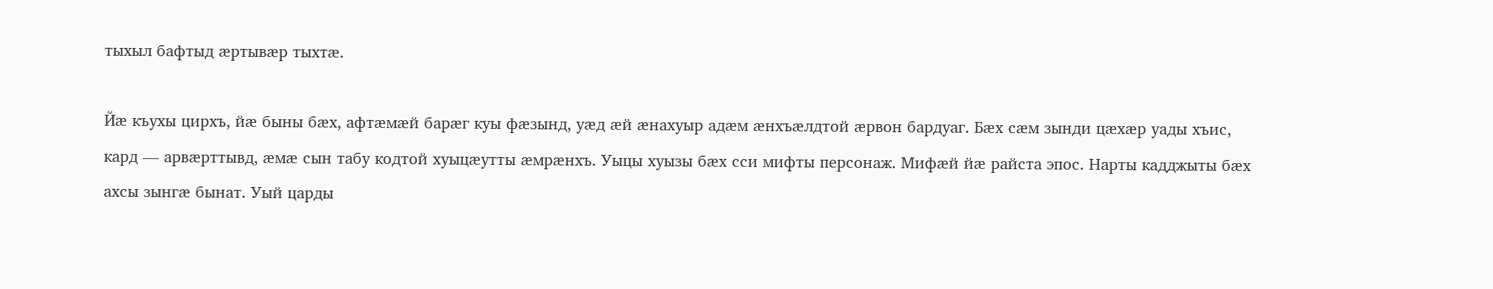тыхыл бафтыд æртывæр тыхтæ.

Йæ къухы цирхъ, йæ быны бæх, афтæмæй барæг куы фæзынд, уæд æй æнахуыр адæм æнхъæлдтой æрвон бардуаг. Бæх сæм зынди цæхæр уады хъис, кард — арвæрттывд, æмæ сын табу кодтой хуыцæутты æмрæнхъ. Уыцы хуызы бæх сси мифты персонаж. Мифæй йæ райста эпос. Нарты кадджыты бæх ахсы зынгæ бынат. Уый царды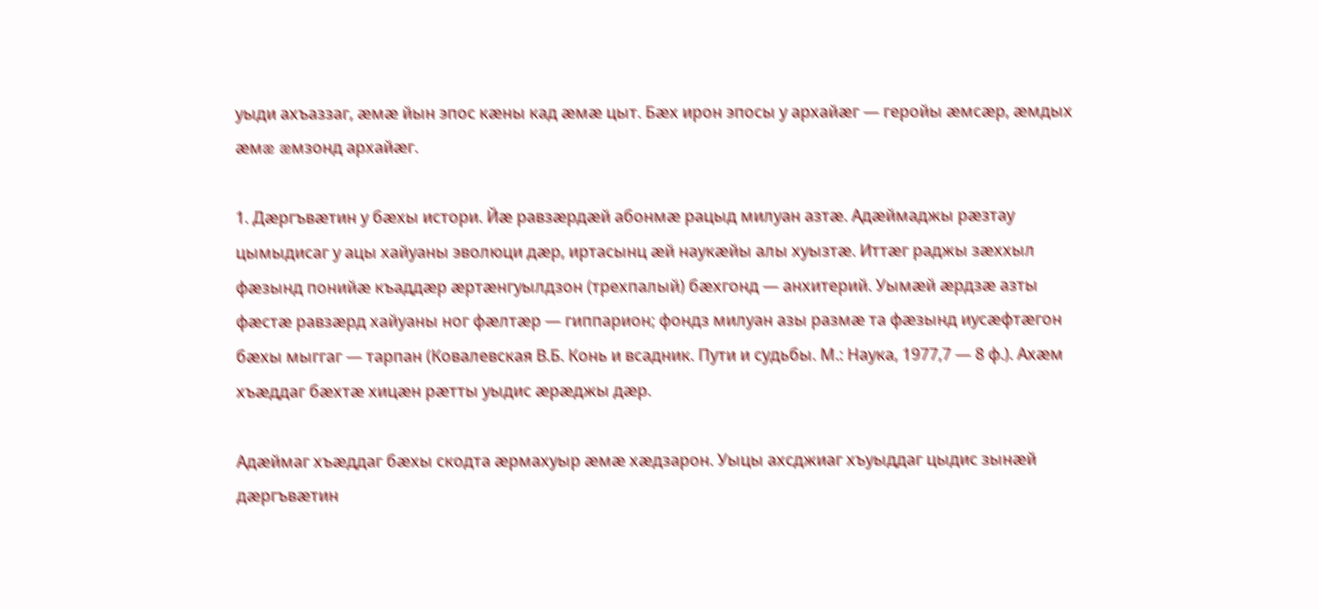уыди ахъаззаг, æмæ йын эпос кæны кад æмæ цыт. Бæх ирон эпосы у архайæг — геройы æмсæр, æмдых æмæ æмзонд архайæг.

1. Дæргъвæтин у бæхы истори. Йæ равзæрдæй абонмæ рацыд милуан азтæ. Адæймаджы рæзтау цымыдисаг у ацы хайуаны эволюци дæр, иртасынц æй наукæйы алы хуызтæ. Иттæг раджы зæххыл фæзынд понийæ къаддæр æртæнгуылдзон (трехпалый) бæхгонд — анхитерий. Уымæй æрдзæ азты фæстæ равзæрд хайуаны ног фæлтæр — гиппарион; фондз милуан азы размæ та фæзынд иусæфтæгон бæхы мыггаг — тарпан (Ковалевская В.Б. Конь и всадник. Пути и судьбы. М.: Наука, 1977,7 — 8 ф.). Ахæм хъæддаг бæхтæ хицæн рæтты уыдис æрæджы дæр.

Адæймаг хъæддаг бæхы скодта æрмахуыр æмæ хæдзарон. Уыцы ахсджиаг хъуыддаг цыдис зынæй дæргъвæтин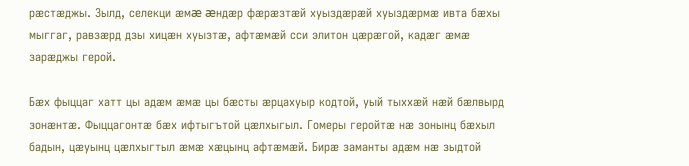рæстæджы. Зылд, селекци æмæ æндæр фæрæзтæй хуыздæрæй хуыздæрмæ ивта бæхы мыггаг, равзæрд дзы хицæн хуызтæ, афтæмæй сси элитон цæрæгой, кадæг æмæ зарæджы герой.

Бæх фыццаг хатт цы адæм æмæ цы бæсты æрцахуыр кодтой, уый тыххæй нæй бæлвырд зонæнтæ. Фыццагонтæ бæх ифтыгътой цæлхыгыл. Гомеры геройтæ нæ зонынц бæхыл бадын, цæуынц цæлхыгтыл æмæ хæцынц афтæмæй. Бирæ заманты адæм нæ зыдтой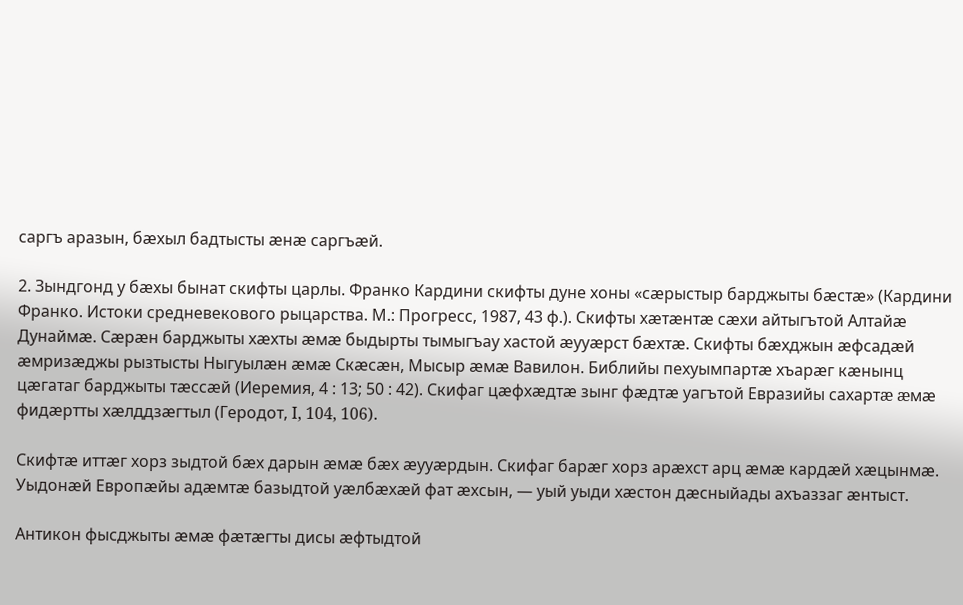саргъ аразын, бæхыл бадтысты æнæ саргъæй.

2. Зындгонд у бæхы бынат скифты царлы. Франко Кардини скифты дуне хоны «сæрыстыр барджыты бæстæ» (Кардини Франко. Истоки средневекового рыцарства. М.: Прогресс, 1987, 43 ф.). Скифты хæтæнтæ сæхи айтыгътой Алтайæ Дунаймæ. Сæрæн барджыты хæхты æмæ быдырты тымыгъау хастой æууæрст бæхтæ. Скифты бæхджын æфсадæй æмризæджы рызтысты Ныгуылæн æмæ Скæсæн, Мысыр æмæ Вавилон. Библийы пехуымпартæ хъарæг кæнынц цæгатаг барджыты тæссæй (Иеремия, 4 : 13; 50 : 42). Скифаг цæфхæдтæ зынг фæдтæ уагътой Евразийы сахартæ æмæ фидæртты хæлддзæгтыл (Геродот, I, 104, 106).

Скифтæ иттæг хорз зыдтой бæх дарын æмæ бæх æууæрдын. Скифаг барæг хорз арæхст арц æмæ кардæй хæцынмæ. Уыдонæй Европæйы адæмтæ базыдтой уæлбæхæй фат æхсын, — уый уыди хæстон дæсныйады ахъаззаг æнтыст.

Антикон фысджыты æмæ фæтæгты дисы æфтыдтой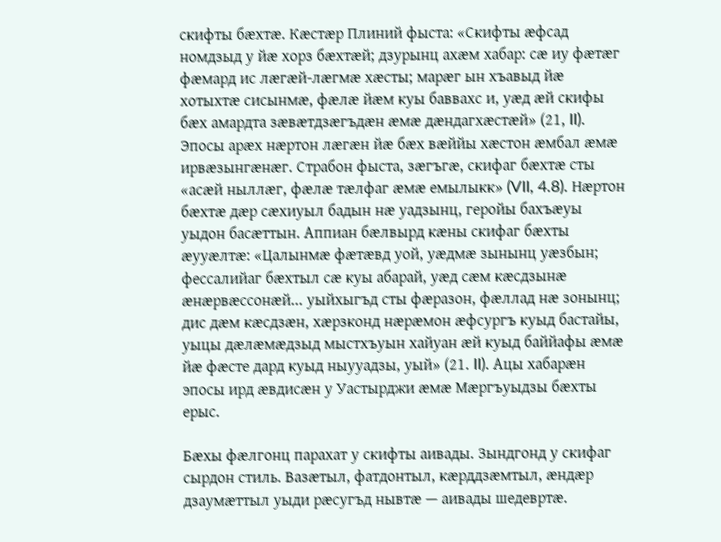скифты бæхтæ. Кæстæр Плиний фыста: «Скифты æфсад номдзыд у йæ хорз бæхтæй; дзурынц ахæм хабар: сæ иу фæтæг фæмард ис лæгæй-лæгмæ хæсты; марæг ын хъавыд йæ хотыхтæ сисынмæ, фæлæ йæм куы баввахс и, уæд æй скифы бæх амардта зæвæтдзæгъдæн æмæ дæндагхæстæй» (21, II). Эпосы арæх нæртон лæгæн йæ бæх вæййы хæстон æмбал æмæ ирвæзынгæнæг. Страбон фыста, зæгъгæ, скифаг бæхтæ сты «асæй ныллæг, фæлæ тæлфаг æмæ емылыкк» (VII, 4.8). Нæртон бæхтæ дæр сæхиуыл бадын нæ уадзынц, геройы бахъæуы уыдон басæттын. Аппиан бæлвырд кæны скифаг бæхты æууæлтæ: «Цалынмæ фæтæвд уой, уæдмæ зынынц уæзбын; фессалийаг бæхтыл сæ куы абарай, уæд сæм кæсдзынæ æнæрвæссонæй... уыйхыгъд сты фæразон, фæллад нæ зонынц; дис дæм кæсдзæн, хæрзконд нæрæмон æфсургъ куыд бастайы, уыцы дæлæмæдзыд мыстхъуын хайуан æй куыд баййафы æмæ йæ фæсте дард куыд ныууадзы, уый» (21. II). Ацы хабарæн эпосы ирд æвдисæн у Уастырджи æмæ Мæргъуыдзы бæхты ерыс.

Бæхы фæлгонц парахат у скифты аивады. Зындгонд у скифаг сырдон стиль. Вазæтыл, фатдонтыл, кæрддзæмтыл, æндæр дзаумæттыл уыди рæсугъд нывтæ — аивады шедевртæ.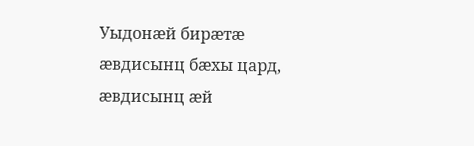Уыдонæй бирæтæ æвдисынц бæхы цард, æвдисынц æй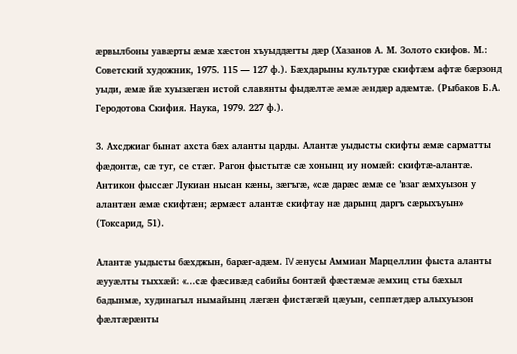æрвылбоны уавæрты æмæ хæстон хъуыддæгты дæр (Хазанов А. М. Золото скифов. М.: Советский художник, 1975. 115 — 127 ф.). Бæхдарыны культурæ скифтæм афтæ бæрзонд уыди, æмæ йæ хуызæгæн истой славянты фыдæлтæ æмæ æндæр адæмтæ. (Рыбаков Б.А. Геродотова Скифия. Наука, 1979. 227 ф.).

3. Ахсджиаг бынат ахста бæх аланты царды. Алантæ уыдысты скифты æмæ сарматты фæдонтæ, сæ туг, се стæг. Рагон фыстытæ сæ хонынц иу номæй: скифтæ-алантæ. Антикон фыссæг Лукиан нысан кæны, зæгъгæ, «сæ дарæс æмæ се ’взаг æмхуызон у алантæн æмæ скифтæн; æрмæст алантæ скифтау нæ дарынц даргъ сæрыхъуын» (Токсарид, 51).

Алантæ уыдысты бæхджын, барæг-адæм. IV æнусы Аммиан Марцеллин фыста аланты æууæлты тыххæй: «...сæ фæсивæд сабийы бонтæй фæстæмæ æмхиц сты бæхыл бадынмæ, худинагыл нымайынц лæгæн фистæгæй цæуын, сеппæтдæр алыхуызон фæлтæрæнты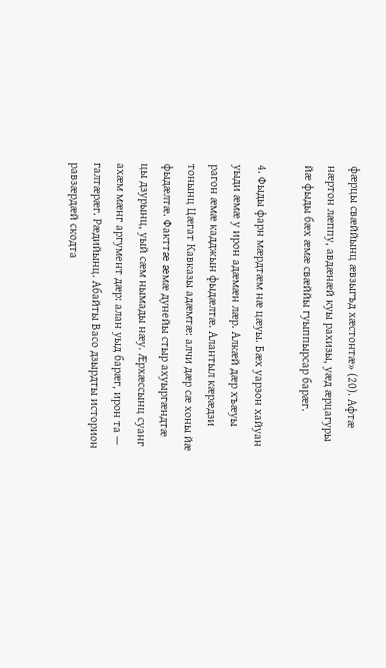фæрцы свæййынц æвзыгъд хæстонтæ» (20). Афтæ нæртон лæппу, авдæнæй куы рахизы, уæд æрцагуры йæ фыды бæх æмæ свæййы гуыппырсар барæг.

4. Фыды фарн мæрдтæм нæ цæуы. Бæх уарзон хайуан уыди æмæ у ирон адæмæн лæр. Алкæй дæр хъæуы рагон æмæ кадджын фыдæлтæ. Алантыл кæрæдзи тонынц Цæгат Кавказы адæмтæ: алчи дæр сæ хоны йæ фыдæлтæ. Факттæ æмæ дунейы стыр ахуыргæндтæ цы дзурынц, уый сæм нымады нæу. Æрхæссынц суанг ахæм мæнг аргумент дæр: алан уыд барæг, ирон та — галтæрæг. Рæдийынц. Абайты Васо дзырдты историон равзæрдæй скодта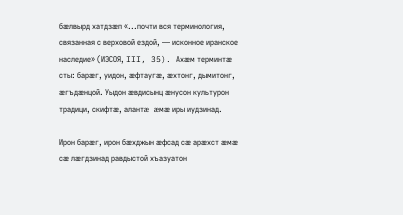бæлвырд хатдзæп «...почти вся терминология, связанная с верховой ездой, — исконное иранское наследие» (ИЭСОЯ, III, 35). Ахæм терминтæ сты: барæг, уидон, æфтаугæ, æхтонг, дымитонг, æгъдæнцой. Уыдон æвдисынц æнусон культурон традици, скифтæ, алантæ æмæ иры иудзинад.

Ирон барæг, ирон бæхджын æфсад сæ арæхст æмæ сæ лæгдзинад равдыстой хъазуатон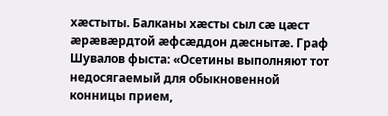хæстыты. Балканы хæсты сыл сæ цæст æрæвæрдтой æфсæддон дæснытæ. Граф Шувалов фыста: «Осетины выполняют тот недосягаемый для обыкновенной конницы прием,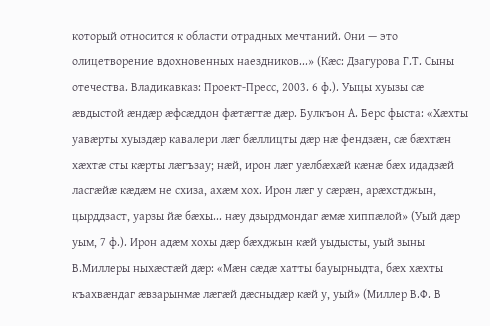который относится к области отрадных мечтаний. Они — это олицетворение вдохновенных наездников...» (Кæс: Дзагурова Г.Т. Сыны отечества. Владикавказ: Проект-Пресс, 2003. 6 ф.). Уыцы хуызы сæ æвдыстой æндæр æфсæддон фæтæгтæ дæр. Булкъон А. Берс фыста: «Хæхты уавæрты хуыздæр кавалери лæг бæллицты дæр нæ фендзæн, сæ бæхтæн хæхтæ сты кæрты лæгъзау; нæй, ирон лæг уæлбæхæй кæнæ бæх идадзæй ласгæйæ кæдæм не схиза, ахæм хох. Ирон лæг у сæрæн, арæхстджын, цырддзаст, уарзы йæ бæхы... нæу дзырдмондаг æмæ хиппæлой» (Уый дæр уым, 7 ф.). Ирон адæм хохы дæр бæхджын кæй уыдысты, уый зыны В.Миллеры ныхæстæй дæр: «Мæн сæдæ хатты бауырныдта, бæх хæхты къахвæндаг æвзарынмæ лæгæй дæсныдæр кæй у, уый» (Миллер В.Ф. В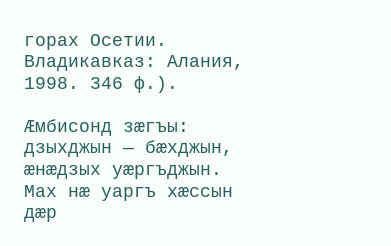горах Осетии. Владикавказ: Алания, 1998. 346 ф.).

Æмбисонд зæгъы: дзыхджын — бæхджын, æнæдзых уæргъджын. Мах нæ уаргъ хæссын дæр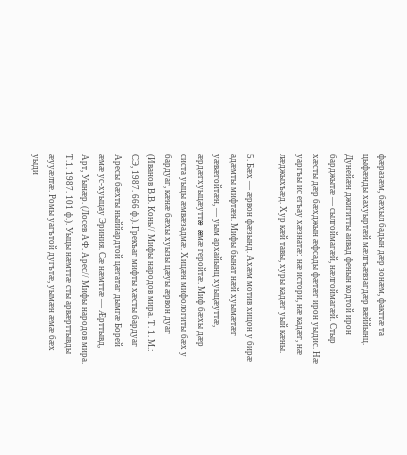фæразæм, бæхыл бадын дæр зонæм, факттæ та цыфæнды хахуыртæй мæлгъæвзагдæр вæййынц. Дунейæн джигитты аивад фенын кодтой ирон барджытæ — сылгоймагæй, нæлгоймагæй. Стыр хæсты дæр бæхджын æфсады фæтæг ирон уыдис. Нæ уаргъы ис егъау хæзнатæ: нæ истори, нæ кадæг, нæ лæджыхъæд. Хур кæй тавы, хуры кадæг уый кæны.

5. Бæх — æрвон фæзынд. Ахæм мотив хицон у бирæ адæмты мифтæн. Мифы бынат нæй хуымæтæг уæвæгойтæн, — уым архайынц хуыцæуттæ, æрдæгхуыцæуттæ æмæ геройтæ. Миф бæхы дæр систа уыцы æмвæзадмæ. Хицæн мифологиты бæх у бардуаг, кæнæ бæхы хуызы цæуы æрвон дуаг (Иванов В.В. Конь// Мифы народов мира. Т. 1. М.: СЭ, 1987. 666 ф.). Грекъаг мифты хæсты бардуаг Аресы бæхты ныййардтой цæгатаг дымгæ Борей æмæ ус-хуыцау Эриния. Сæ нæмттæ — Æрттывд, Арт, Уынæр. (Лосев АФ. Арес// Мифы народов мира. Т.1. 1987. 101 ф.). Уыцы нæмттæ сты арвæрттывды æууæлтæ. Ромы уагътой дугътæ, уымæн æмæ бæх уыди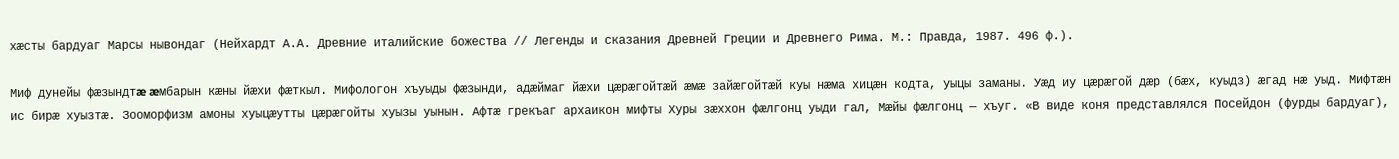хæсты бардуаг Марсы нывондаг (Нейхардт А.А. Древние италийские божества // Легенды и сказания Древней Греции и Древнего Рима. М.: Правда, 1987. 496 ф.).

Миф дунейы фæзындтæ æмбарын кæны йæхи фæткыл. Мифологон хъуыды фæзынди, адæймаг йæхи цæрæгойтæй æмæ зайæгойтæй куы нæма хицæн кодта, уыцы заманы. Уæд иу цæрæгой дæр (бæх, куыдз) æгад нæ уыд. Мифтæн ис бирæ хуызтæ. Зооморфизм амоны хуыцæутты цæрæгойты хуызы уынын. Афтæ грекъаг архаикон мифты Хуры зæххон фæлгонц уыди гал, Мæйы фæлгонц — хъуг. «В виде коня представлялся Посейдон (фурды бардуаг),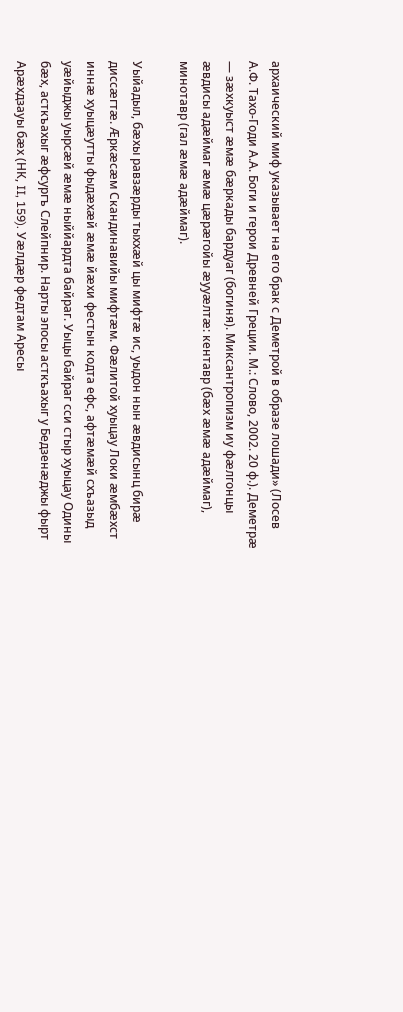архаический миф указывает на его брак с Деметрой в образе лошади» (Лосев А.Ф. Тахо-Годи А.А. Боги и герои Древней Греции. М.: Слово, 2002. 20 ф.). Деметрæ — зæхкуыст æмæ бæркады бардуаг (богиня). Миксантропизм иу фæлгонцы æвдисы адæймаг æмæ цæрæгойы æууæлтæ: кентавр (бæх æмæ адæймаг), минотавр (гал æмæ адæймаг).

Уыйадыл, бæхы равзæрды тыххæй цы мифтæ ис, уыдон нын æвдисынц бирæ диссæгтæ. Æркæсæм Скандинавийы мифтæм. Фæлитой хуыцау Локи æмбæхст иннæ хуыцæутты фыдæхæй æмæ йæхи фестын кодта ефс, афтæмæй схъазыд уæйыджы уырсæй æмæ ныййардта байраг. Уыцы байраг сси стыр хуыцау Одины бæх, асткъахыг æфсургъ Слейпнир. Нарты эпосы асткъахыг у Бедзенæджы фырт Арæхдзауы бæх (НК, II, 159). Уæлдæр федтам Аресы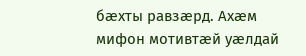бæхты равзæрд. Ахæм мифон мотивтæй уæлдай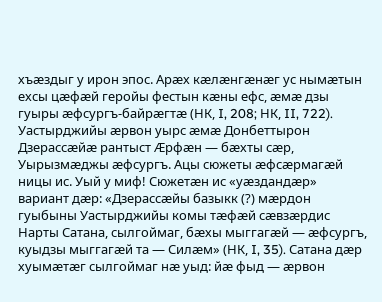хъæздыг у ирон эпос. Арæх кæлæнгæнæг ус нымæтын ехсы цæфæй геройы фестын кæны ефс, æмæ дзы гуыры æфсургъ-байрæгтæ (НК, I, 208; НК, II, 722). Уастырджийы æрвон уырс æмæ Донбеттырон Дзерассæйæ рантыст Æрфæн — бæхты сæр, Уырызмæджы æфсургъ. Ацы сюжеты æфсæрмагæй ницы ис. Уый у миф! Сюжетæн ис «уæздандæр» вариант дæр: «Дзерассæйы базыкк (?) мæрдон гуыбыны Уастырджийы комы тæфæй сæвзæрдис Нарты Сатана, сылгоймаг, бæхы мыггагæй — æфсургъ, куыдзы мыггагæй та — Силæм» (НК, I, 35). Сатана дæр хуымæтæг сылгоймаг нæ уыд: йæ фыд — æрвон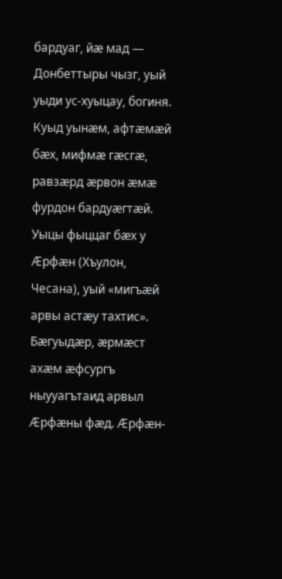бардуаг, йæ мад — Донбеттыры чызг, уый уыди ус-хуыцау, богиня. Куыд уынæм, афтæмæй бæх, мифмæ гæсгæ, равзæрд æрвон æмæ фурдон бардуæгтæй. Уыцы фыццаг бæх у Æрфæн (Хъулон, Чесана), уый «мигъæй арвы астæу тахтис». Бæгуыдæр, æрмæст ахæм æфсургъ ныууагътаид арвыл Æрфæны фæд. Æрфæн-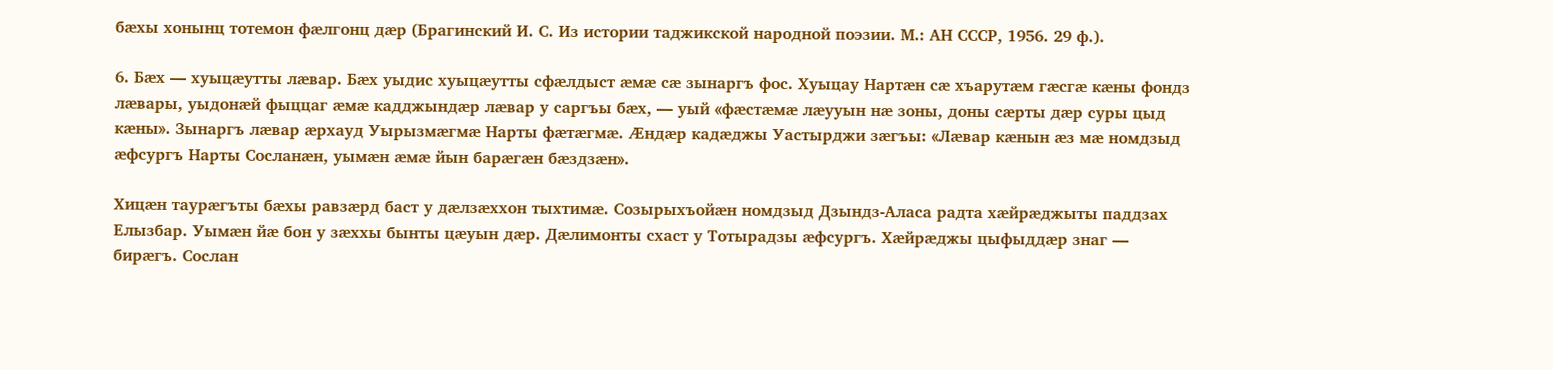бæхы хонынц тотемон фæлгонц дæр (Брагинский И. С. Из истории таджикской народной поэзии. М.: АН СССР, 1956. 29 ф.).

6. Бæх — хуыцæутты лæвар. Бæх уыдис хуыцæутты сфæлдыст æмæ сæ зынаргъ фос. Хуыцау Нартæн сæ хъарутæм гæсгæ кæны фондз лæвары, уыдонæй фыццаг æмæ кадджындæр лæвар у саргъы бæх, — уый «фæстæмæ лæууын нæ зоны, доны сæрты дæр суры цыд кæны». Зынаргъ лæвар æрхауд Уырызмæгмæ Нарты фæтæгмæ. Æндæр кадæджы Уастырджи зæгъы: «Лæвар кæнын æз мæ номдзыд æфсургъ Нарты Сосланæн, уымæн æмæ йын барæгæн бæздзæн».

Хицæн таурæгъты бæхы равзæрд баст у дæлзæххон тыхтимæ. Созырыхъойæн номдзыд Дзындз-Аласа радта хæйрæджыты паддзах Елызбар. Уымæн йæ бон у зæххы бынты цæуын дæр. Дæлимонты схаст у Тотырадзы æфсургъ. Хæйрæджы цыфыддæр знаг — бирæгъ. Сослан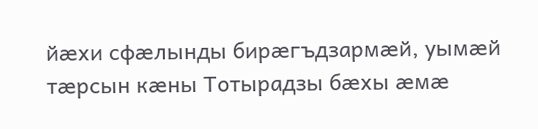йæхи сфæлынды бирæгъдзармæй, уымæй тæрсын кæны Тотырадзы бæхы æмæ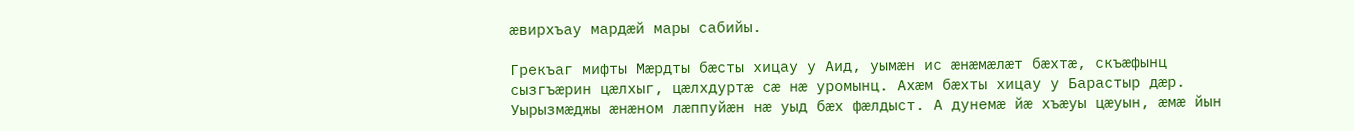æвирхъау мардæй мары сабийы.

Грекъаг мифты Мæрдты бæсты хицау у Аид, уымæн ис æнæмæлæт бæхтæ, скъæфынц сызгъæрин цæлхыг, цæлхдуртæ сæ нæ уромынц. Ахæм бæхты хицау у Барастыр дæр. Уырызмæджы æнæном лæппуйæн нæ уыд бæх фæлдыст. А дунемæ йæ хъæуы цæуын, æмæ йын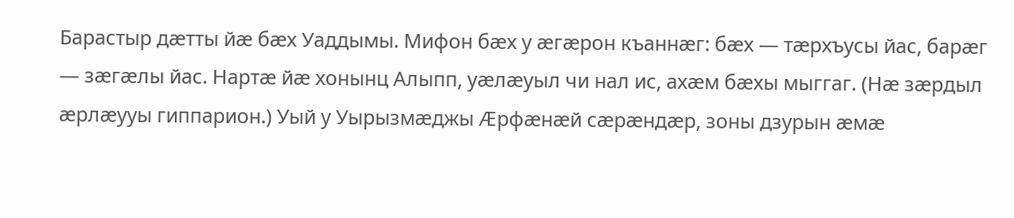Барастыр дæтты йæ бæх Уаддымы. Мифон бæх у æгæрон къаннæг: бæх — тæрхъусы йас, барæг — зæгæлы йас. Нартæ йæ хонынц Алыпп, уæлæуыл чи нал ис, ахæм бæхы мыггаг. (Нæ зæрдыл æрлæууы гиппарион.) Уый у Уырызмæджы Æрфæнæй сæрæндæр, зоны дзурын æмæ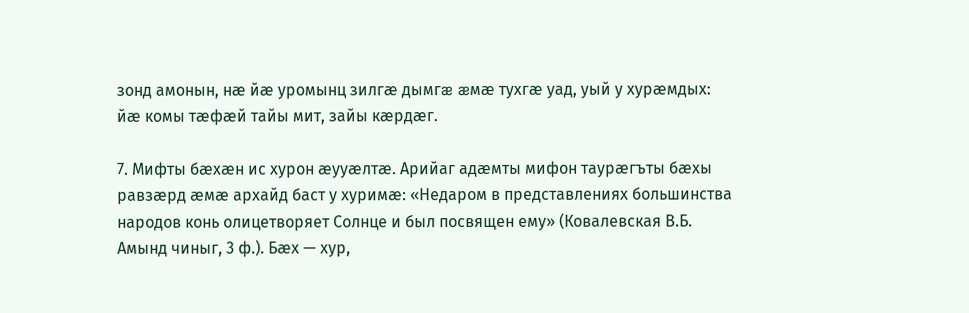зонд амонын, нæ йæ уромынц зилгæ дымгæ æмæ тухгæ уад, уый у хурæмдых: йæ комы тæфæй тайы мит, зайы кæрдæг.

7. Мифты бæхæн ис хурон æууæлтæ. Арийаг адæмты мифон таурæгъты бæхы равзæрд æмæ архайд баст у хуримæ: «Недаром в представлениях большинства народов конь олицетворяет Солнце и был посвящен ему» (Ковалевская В.Б. Амынд чиныг, 3 ф.). Бæх — хур,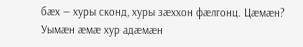бæх — хуры сконд, хуры зæххон фæлгонц. Цæмæн? Уымæн æмæ хур адæмæн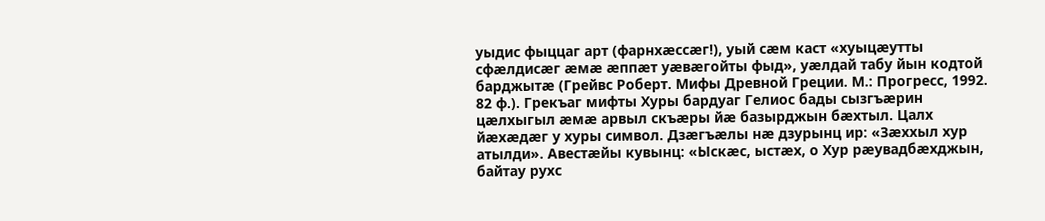уыдис фыццаг арт (фарнхæссæг!), уый сæм каст «хуыцæутты сфæлдисæг æмæ æппæт уæвæгойты фыд», уæлдай табу йын кодтой барджытæ (Грейвс Роберт. Мифы Древной Греции. М.: Прогресс, 1992. 82 ф.). Грекъаг мифты Хуры бардуаг Гелиос бады сызгъæрин цæлхыгыл æмæ арвыл скъæры йæ базырджын бæхтыл. Цалх йæхæдæг у хуры символ. Дзæгъæлы нæ дзурынц ир: «Зæххыл хур атылди». Авестæйы кувынц: «Ыскæс, ыстæх, о Хур рæувадбæхджын, байтау рухс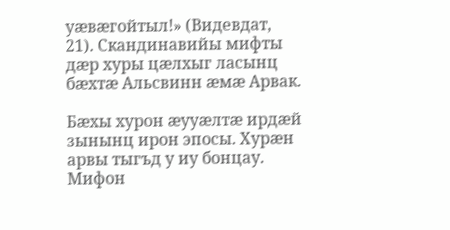уæвæгойтыл!» (Видевдат, 21). Скандинавийы мифты дæр хуры цæлхыг ласынц бæхтæ Альсвинн æмæ Арвак.

Бæхы хурон æууæлтæ ирдæй зынынц ирон эпосы. Хурæн арвы тыгъд у иу бонцау. Мифон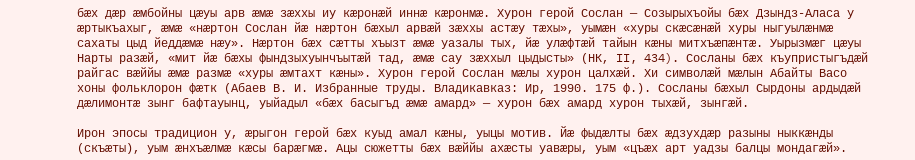бæх дæр æмбойны цæуы арв æмæ зæххы иу кæронæй иннæ кæронмæ. Хурон герой Сослан — Созырыхъойы бæх Дзындз-Аласа у æртыкъахыг, æмæ «нæртон Сослан йæ нæртон бæхыл арвæй зæххы астæу тæхы», уымæн «хуры скæсæнæй хуры ныгуылæнмæ сахаты цыд йеддæмæ нæу». Нæртон бæх сæтты хъызт æмæ уазалы тых, йæ улæфтæй тайын кæны митхъæпæнтæ. Уырызмæг цæуы Нарты разæй, «мит йæ бæхы фындзыхуынчъытæй тад, æмæ сау зæххыл цыдысты» (НК, II, 434). Сосланы бæх къупристыгъдæй райгас вæййы æмæ размæ «хуры æмтахт кæны». Хурон герой Сослан мæлы хурон цалхæй. Хи символæй мæлын Абайты Васо хоны фольклорон фæтк (Абаев В. И. Избранные труды. Владикавказ: Ир, 1990. 175 ф.). Сосланы бæхыл Сырдоны ардыдæй дæлимонтæ зынг бафтауынц, уыйадыл «бæх басыгъд æмæ амард» — хурон бæх амард хурон тыхæй, зынгæй.

Ирон эпосы традицион у, æрыгон герой бæх куыд амал кæны, уыцы мотив. Йæ фыдæлты бæх æдзухдæр разыны ныккæнды (скъæты), уым æнхъæлмæ кæсы барæгмæ. Ацы сюжетты бæх вæййы ахæсты уавæры, уым «цъæх арт уадзы балцы мондагæй».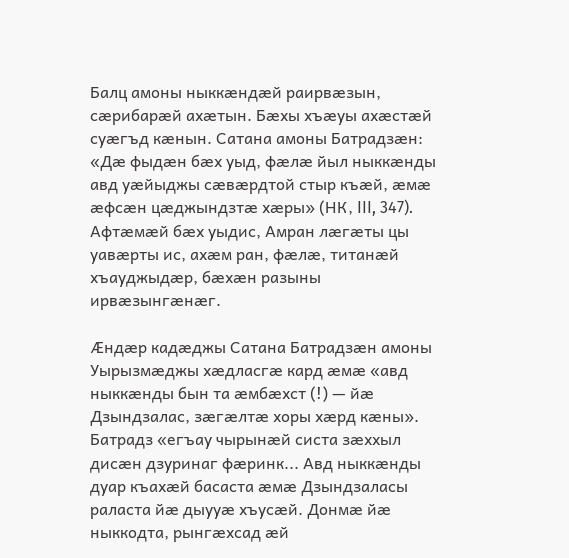Балц амоны ныккæндæй раирвæзын, сæрибарæй ахæтын. Бæхы хъæуы ахæстæй суæгъд кæнын. Сатана амоны Батрадзæн: «Дæ фыдæн бæх уыд, фæлæ йыл ныккæнды авд уæйыджы сæвæрдтой стыр къæй, æмæ æфсæн цæджындзтæ хæры» (НК, III, 347). Афтæмæй бæх уыдис, Амран лæгæты цы уавæрты ис, ахæм ран, фæлæ, титанæй хъауджыдæр, бæхæн разыны ирвæзынгæнæг.

Æндæр кадæджы Сатана Батрадзæн амоны Уырызмæджы хæдласгæ кард æмæ «авд ныккæнды бын та æмбæхст (!) — йæ Дзындзалас, зæгæлтæ хоры хæрд кæны». Батрадз «егъау чырынæй систа зæххыл дисæн дзуринаг фæринк... Авд ныккæнды дуар къахæй басаста æмæ Дзындзаласы раласта йæ дыууæ хъусæй. Донмæ йæ ныккодта, рынгæхсад æй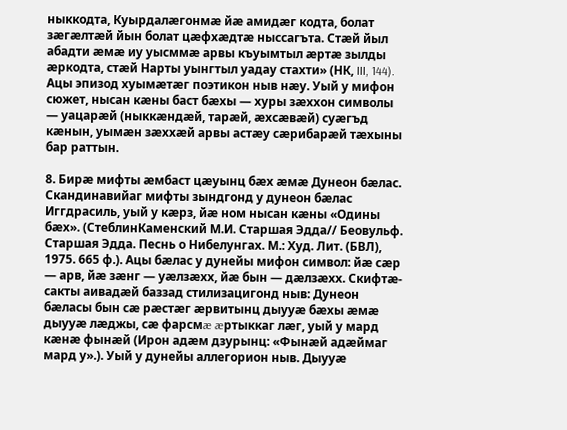ныккодта, Куырдалæгонмæ йæ амидæг кодта, болат зæгæлтæй йын болат цæфхæдтæ ныссагъта. Стæй йыл абадти æмæ иу уысммæ арвы къуымтыл æртæ зылды æркодта, стæй Нарты уынгтыл уадау стахти» (НК, III, 144). Ацы эпизод хуымæтæг поэтикон ныв нæу. Уый у мифон сюжет, нысан кæны баст бæхы — хуры зæххон символы — уацарæй (ныккæндæй, тарæй, æхсæвæй) суæгъд кæнын, уымæн зæххæй арвы астæу сæрибарæй тæхыны бар раттын.

8. Бирæ мифты æмбаст цæуынц бæх æмæ Дунеон бæлас. Скандинавийаг мифты зындгонд у дунеон бæлас Иггдрасиль, уый у кæрз, йæ ном нысан кæны «Одины бæх». (СтеблинКаменский М.И. Старшая Эдда// Беовульф. Старшая Эдда. Песнь о Нибелунгах. М.: Худ. Лит. (БВЛ), 1975. 665 ф.). Ацы бæлас у дунейы мифон символ: йæ сæр — арв, йæ зæнг — уæлзæхх, йæ бын — дæлзæхх. Скифтæ-сакты аивадæй баззад стилизацигонд ныв: Дунеон бæласы бын сæ рæстæг æрвитынц дыууæ бæхы æмæ дыууæ лæджы, сæ фарсмæ æртыккаг лæг, уый у мард кæнæ фынæй (Ирон адæм дзурынц: «Фынæй адæймаг мард у».). Уый у дунейы аллегорион ныв. Дыууæ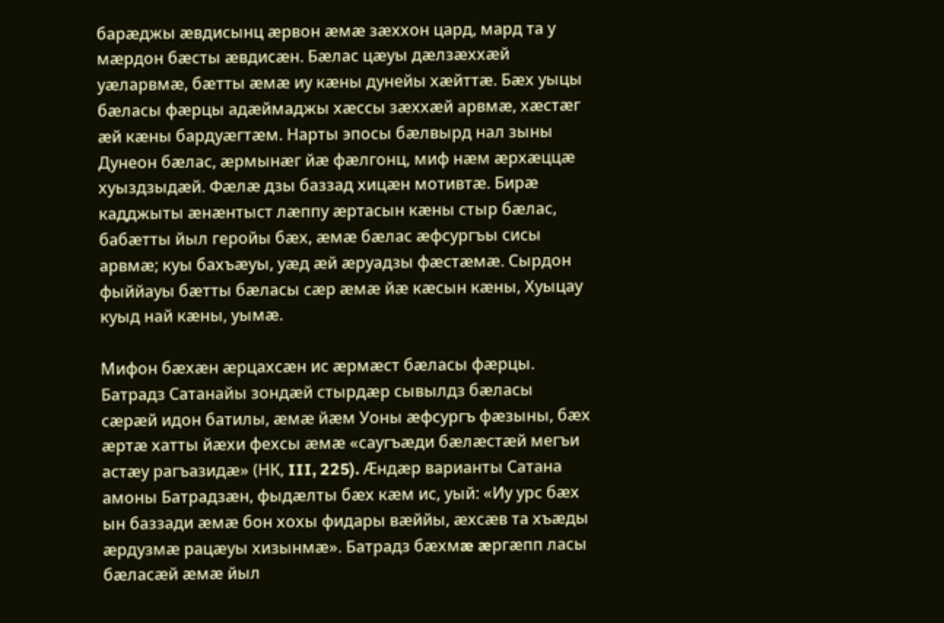барæджы æвдисынц æрвон æмæ зæххон цард, мард та у мæрдон бæсты æвдисæн. Бæлас цæуы дæлзæххæй уæларвмæ, бæтты æмæ иу кæны дунейы хæйттæ. Бæх уыцы бæласы фæрцы адæймаджы хæссы зæххæй арвмæ, хæстæг æй кæны бардуæгтæм. Нарты эпосы бæлвырд нал зыны Дунеон бæлас, æрмынæг йæ фæлгонц, миф нæм æрхæццæ хуыздзыдæй. Фæлæ дзы баззад хицæн мотивтæ. Бирæ кадджыты æнæнтыст лæппу æртасын кæны стыр бæлас, бабæтты йыл геройы бæх, æмæ бæлас æфсургъы сисы арвмæ; куы бахъæуы, уæд æй æруадзы фæстæмæ. Сырдон фыййауы бæтты бæласы сæр æмæ йæ кæсын кæны, Хуыцау куыд най кæны, уымæ.

Мифон бæхæн æрцахсæн ис æрмæст бæласы фæрцы. Батрадз Сатанайы зондæй стырдæр сывылдз бæласы сæрæй идон батилы, æмæ йæм Уоны æфсургъ фæзыны, бæх æртæ хатты йæхи фехсы æмæ «саугъæди бæлæстæй мегъи астæу рагъазидæ» (НК, III, 225). Æндæр варианты Сатана амоны Батрадзæн, фыдæлты бæх кæм ис, уый: «Иу урс бæх ын баззади æмæ бон хохы фидары вæййы, æхсæв та хъæды æрдузмæ рацæуы хизынмæ». Батрадз бæхмæ æргæпп ласы бæласæй æмæ йыл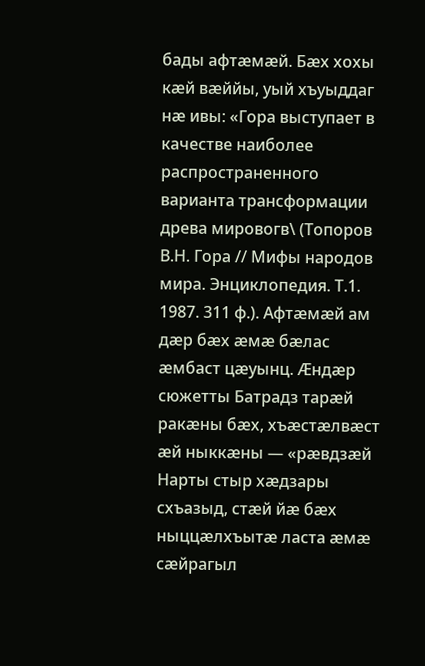бады афтæмæй. Бæх хохы кæй вæййы, уый хъуыддаг нæ ивы: «Гора выступает в качестве наиболее распространенного варианта трансформации древа мировогв\ (Топоров В.Н. Гора // Мифы народов мира. Энциклопедия. Т.1. 1987. 311 ф.). Афтæмæй ам дæр бæх æмæ бæлас æмбаст цæуынц. Æндæр сюжетты Батрадз тарæй ракæны бæх, хъæстæлвæст æй ныккæны — «рæвдзæй Нарты стыр хæдзары схъазыд, стæй йæ бæх ныццæлхъытæ ласта æмæ сæйрагыл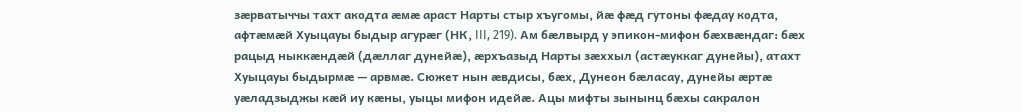зæрватыччы тахт акодта æмæ араст Нарты стыр хъугомы, йæ фæд гутоны фæдау кодта, афтæмæй Хуыцауы быдыр агурæг (НК, III, 219). Ам бæлвырд у эпикон-мифон бæхвæндаг: бæх рацыд ныккæндæй (дæллаг дунейæ), æрхъазыд Нарты зæххыл (астæуккаг дунейы), атахт Хуыцауы быдырмæ — арвмæ. Сюжет нын æвдисы, бæх, Дунеон бæласау, дунейы æртæ уæладзыджы кæй иу кæны, уыцы мифон идейæ. Ацы мифты зынынц бæхы сакралон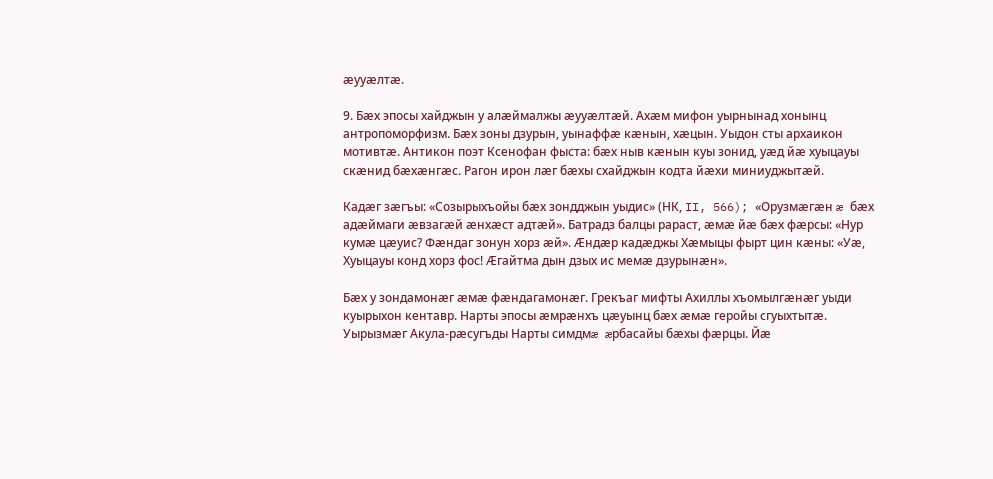æууæлтæ.

9. Бæх эпосы хайджын у алæймалжы æууæлтæй. Ахæм мифон уырнынад хонынц антропоморфизм. Бæх зоны дзурын, уынаффæ кæнын, хæцын. Уыдон сты архаикон мотивтæ. Антикон поэт Ксенофан фыста: бæх ныв кæнын куы зонид, уæд йæ хуыцауы скæнид бæхæнгæс. Рагон ирон лæг бæхы схайджын кодта йæхи миниуджытæй.

Кадæг зæгъы: «Созырыхъойы бæх зондджын уыдис» (НК, II, 566); «Орузмæгæн æ бæх адæймаги æвзагæй æнхæст адтæй». Батрадз балцы рараст, æмæ йæ бæх фæрсы: «Нур кумæ цæуис? Фæндаг зонун хорз æй». Æндæр кадæджы Хæмыцы фырт цин кæны: «Уæ, Хуыцауы конд хорз фос! Æгайтма дын дзых ис мемæ дзурынæн».

Бæх у зондамонæг æмæ фæндагамонæг. Грекъаг мифты Ахиллы хъомылгæнæг уыди куырыхон кентавр. Нарты эпосы æмрæнхъ цæуынц бæх æмæ геройы сгуыхтытæ. Уырызмæг Акула-рæсугъды Нарты симдмæ æрбасайы бæхы фæрцы. Йæ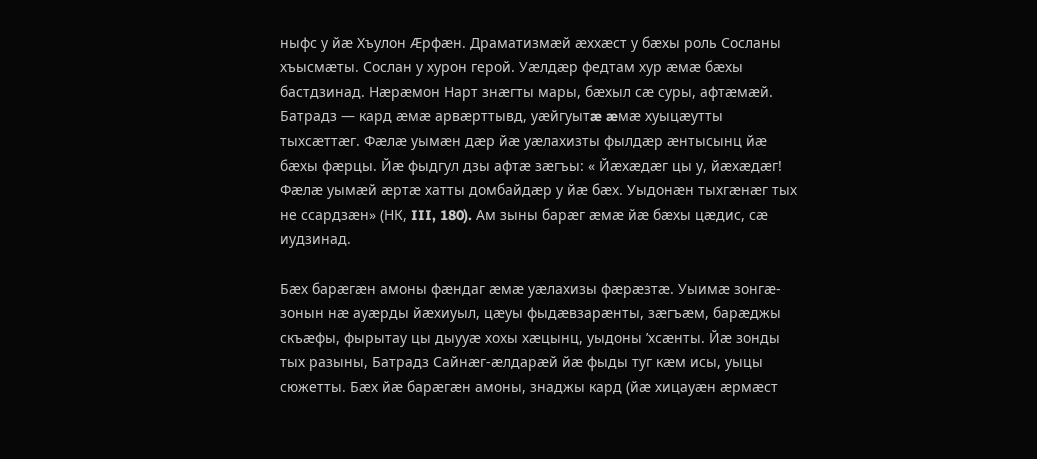ныфс у йæ Хъулон Æрфæн. Драматизмæй æххæст у бæхы роль Сосланы хъысмæты. Сослан у хурон герой. Уæлдæр федтам хур æмæ бæхы бастдзинад. Нæрæмон Нарт знæгты мары, бæхыл сæ суры, афтæмæй. Батрадз — кард æмæ арвæрттывд, уæйгуытæ æмæ хуыцæутты тыхсæттæг. Фæлæ уымæн дæр йæ уæлахизты фылдæр æнтысынц йæ бæхы фæрцы. Йæ фыдгул дзы афтæ зæгъы: « Йæхæдæг цы у, йæхæдæг! Фæлæ уымæй æртæ хатты домбайдæр у йæ бæх. Уыдонæн тыхгæнæг тых не ссардзæн» (НК, III, 180). Ам зыны барæг æмæ йæ бæхы цæдис, сæ иудзинад.

Бæх барæгæн амоны фæндаг æмæ уæлахизы фæрæзтæ. Уыимæ зонгæ-зонын нæ ауæрды йæхиуыл, цæуы фыдæвзарæнты, зæгъæм, барæджы скъæфы, фырытау цы дыууæ хохы хæцынц, уыдоны ’хсæнты. Йæ зонды тых разыны, Батрадз Сайнæг-æлдарæй йæ фыды туг кæм исы, уыцы сюжетты. Бæх йæ барæгæн амоны, знаджы кард (йæ хицауæн æрмæст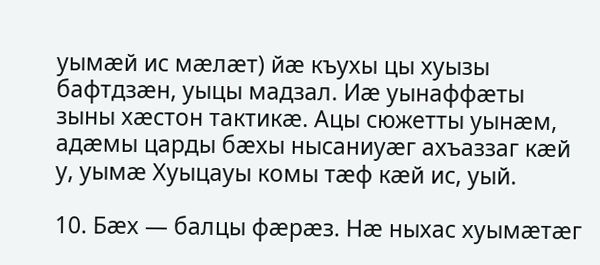уымæй ис мæлæт) йæ къухы цы хуызы бафтдзæн, уыцы мадзал. Иæ уынаффæты зыны хæстон тактикæ. Ацы сюжетты уынæм, адæмы царды бæхы нысаниуæг ахъаззаг кæй у, уымæ Хуыцауы комы тæф кæй ис, уый.

10. Бæх — балцы фæрæз. Нæ ныхас хуымæтæг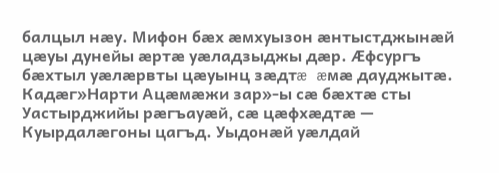балцыл нæу. Мифон бæх æмхуызон æнтыстджынæй цæуы дунейы æртæ уæладзыджы дæр. Æфсургъ бæхтыл уæлæрвты цæуынц зæдтæ æмæ дауджытæ. Кадæг»Нарти Ацæмæжи зар»-ы сæ бæхтæ сты Уастырджийы рæгъауæй, сæ цæфхæдтæ — Куырдалæгоны цагъд. Уыдонæй уæлдай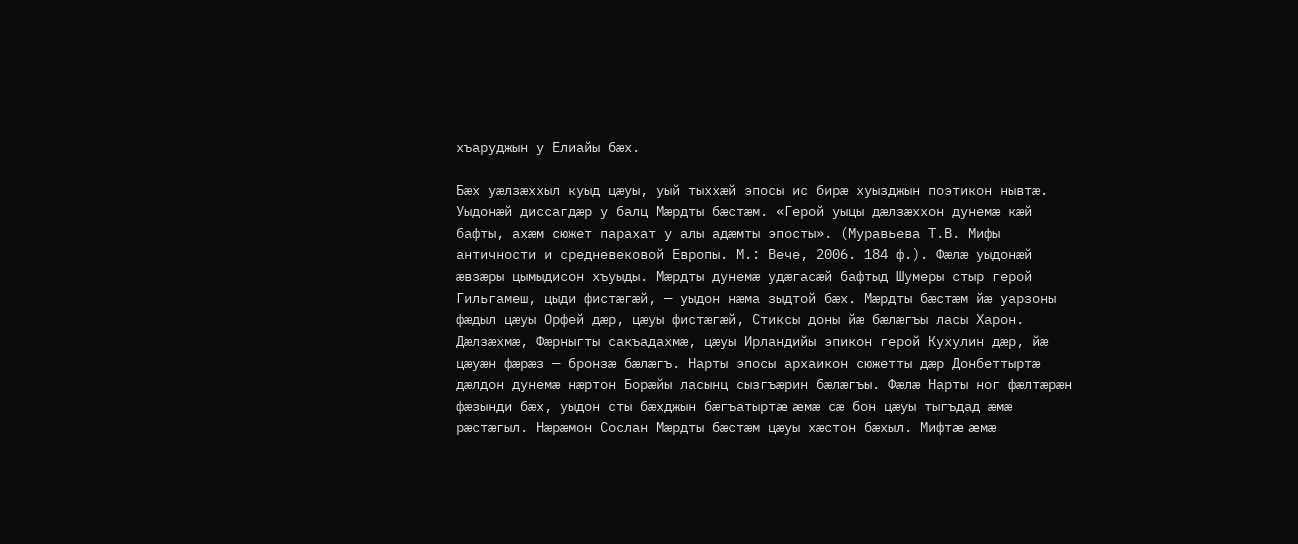хъаруджын у Елиайы бæх.

Бæх уæлзæххыл куыд цæуы, уый тыххæй эпосы ис бирæ хуызджын поэтикон нывтæ. Уыдонæй диссагдæр у балц Мæрдты бæстæм. «Герой уыцы дæлзæххон дунемæ кæй бафты, ахæм сюжет парахат у алы адæмты эпосты». (Муравьева Т.В. Мифы античности и средневековой Европы. М.: Вече, 2006. 184 ф.). Фæлæ уыдонæй æвзæры цымыдисон хъуыды. Мæрдты дунемæ удæгасæй бафтыд Шумеры стыр герой Гильгамеш, цыди фистæгæй, — уыдон нæма зыдтой бæх. Мæрдты бæстæм йæ уарзоны фæдыл цæуы Орфей дæр, цæуы фистæгæй, Стиксы доны йæ бæлæгъы ласы Харон. Дæлзæхмæ, Фæрныгты сакъадахмæ, цæуы Ирландийы эпикон герой Кухулин дæр, йæ цæуæн фæрæз — бронзæ бæлæгъ. Нарты эпосы архаикон сюжетты дæр Донбеттыртæ дæлдон дунемæ нæртон Борæйы ласынц сызгъæрин бæлæгъы. Фæлæ Нарты ног фæлтæрæн фæзынди бæх, уыдон сты бæхджын бæгъатыртæ æмæ сæ бон цæуы тыгъдад æмæ рæстæгыл. Нæрæмон Сослан Мæрдты бæстæм цæуы хæстон бæхыл. Мифтæ æмæ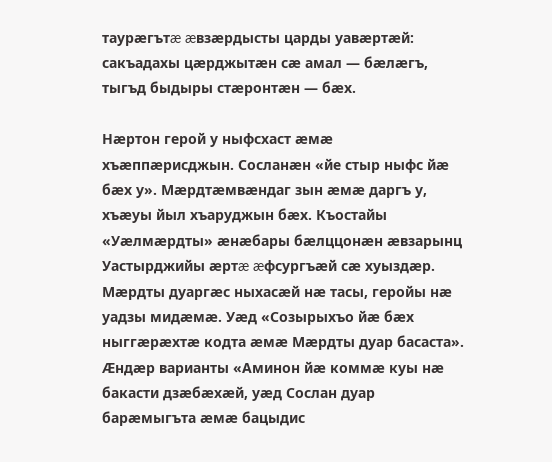таурæгътæ æвзæрдысты царды уавæртæй: сакъадахы цæрджытæн сæ амал — бæлæгъ, тыгъд быдыры стæронтæн — бæх.

Нæртон герой у ныфсхаст æмæ хъæппæрисджын. Сосланæн «йе стыр ныфс йæ бæх у». Мæрдтæмвæндаг зын æмæ даргъ у, хъæуы йыл хъаруджын бæх. Къостайы «Уæлмæрдты» æнæбары бæлццонæн æвзарынц Уастырджийы æртæ æфсургъæй сæ хуыздæр. Мæрдты дуаргæс ныхасæй нæ тасы, геройы нæ уадзы мидæмæ. Уæд «Созырыхъо йæ бæх ныггæрæхтæ кодта æмæ Мæрдты дуар басаста». Æндæр варианты «Аминон йæ коммæ куы нæ бакасти дзæбæхæй, уæд Сослан дуар барæмыгъта æмæ бацыдис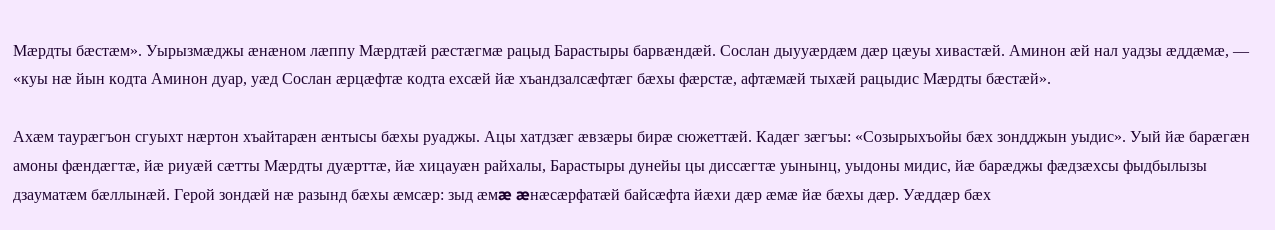Мæрдты бæстæм». Уырызмæджы æнæном лæппу Мæрдтæй рæстæгмæ рацыд Барастыры барвæндæй. Сослан дыууæрдæм дæр цæуы хивастæй. Аминон æй нал уадзы æддæмæ, — «куы нæ йын кодта Аминон дуар, уæд Сослан æрцæфтæ кодта ехсæй йæ хъандзалсæфтæг бæхы фæрстæ, афтæмæй тыхæй рацыдис Мæрдты бæстæй».

Ахæм таурæгъон сгуыхт нæртон хъайтарæн æнтысы бæхы руаджы. Ацы хатдзæг æвзæры бирæ сюжеттæй. Кадæг зæгъы: «Созырыхъойы бæх зондджын уыдис». Уый йæ барæгæн амоны фæндæгтæ, йæ риуæй сæтты Мæрдты дуæрттæ, йæ хицауæн райхалы, Барастыры дунейы цы диссæгтæ уынынц, уыдоны мидис, йæ барæджы фæдзæхсы фыдбылызы дзауматæм бæллынæй. Герой зондæй нæ разынд бæхы æмсæр: зыд æмæ æнæсæрфатæй байсæфта йæхи дæр æмæ йæ бæхы дæр. Уæддæр бæх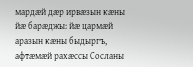мардæй дæр ирвæзын кæны йæ барæджы: йæ цармæй аразын кæны быдыргъ, афтæмæй рахæссы Сосланы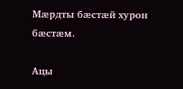Мæрдты бæстæй хурон бæстæм.

Ацы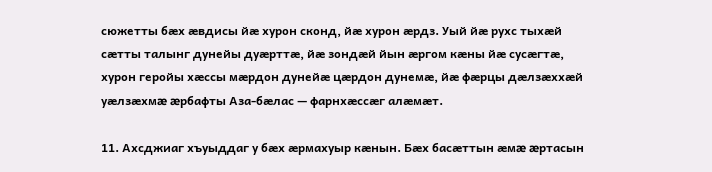сюжетты бæх æвдисы йæ хурон сконд, йæ хурон æрдз. Уый йæ рухс тыхæй сæтты талынг дунейы дуæрттæ, йæ зондæй йын æргом кæны йæ сусæгтæ, хурон геройы хæссы мæрдон дунейæ цæрдон дунемæ, йæ фæрцы дæлзæххæй уæлзæхмæ æрбафты Аза-бæлас — фарнхæссæг алæмæт.

11. Ахсджиаг хъуыддаг у бæх æрмахуыр кæнын. Бæх басæттын æмæ æртасын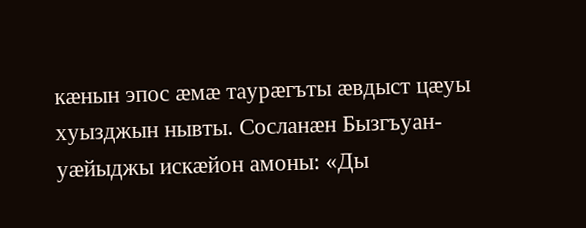кæнын эпос æмæ таурæгъты æвдыст цæуы хуызджын нывты. Сосланæн Бызгъуан-уæйыджы искæйон амоны: «Ды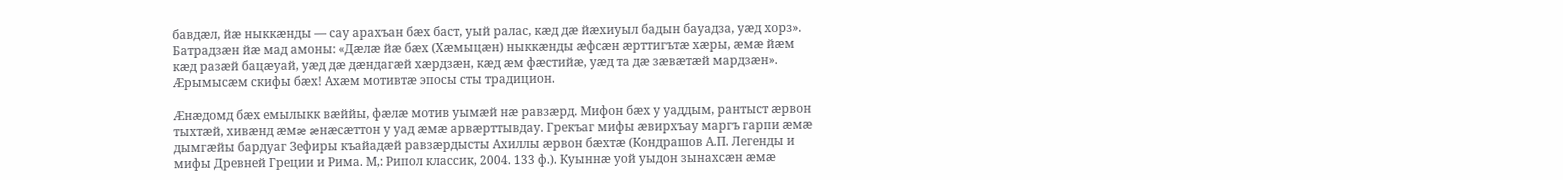бавдæл, йæ ныккæнды — сау арахъан бæх баст, уый ралас, кæд дæ йæхиуыл бадын бауадза, уæд хорз». Батрадзæн йæ мад амоны: «Дæлæ йæ бæх (Хæмыцæн) ныккæнды æфсæн æрттигътæ хæры, æмæ йæм кæд разæй бацæуай, уæд дæ дæндагæй хæрдзæн, кæд æм фæстийæ, уæд та дæ зæвæтæй мардзæн». Æрымысæм скифы бæх! Ахæм мотивтæ эпосы сты традицион.

Æнæдомд бæх емылыкк вæййы, фæлæ мотив уымæй нæ равзæрд. Мифон бæх у уаддым, рантыст æрвон тыхтæй, хивæнд æмæ æнæсæттон у уад æмæ арвæрттывдау. Грекъаг мифы æвирхъау маргъ гарпи æмæ дымгæйы бардуаг Зефиры къайадæй равзæрдысты Ахиллы æрвон бæхтæ (Кондрашов А.П. Легенды и мифы Древней Греции и Рима. М,: Рипол классик, 2004. 133 ф.). Куыннæ уой уыдон зынахсæн æмæ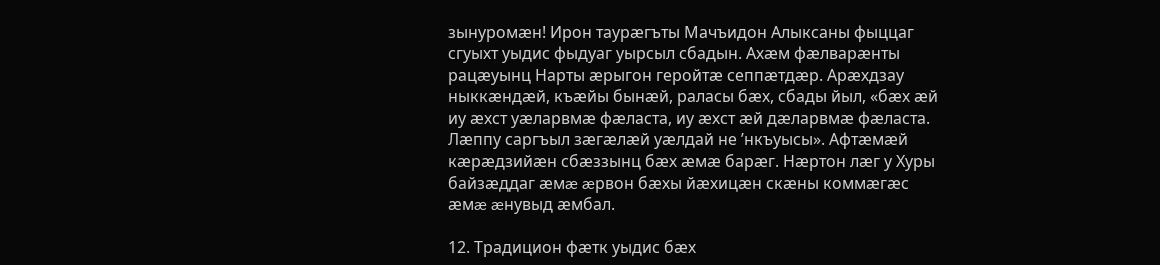зынуромæн! Ирон таурæгъты Мачъидон Алыксаны фыццаг сгуыхт уыдис фыдуаг уырсыл сбадын. Ахæм фæлварæнты рацæуынц Нарты æрыгон геройтæ сеппæтдæр. Арæхдзау ныккæндæй, къæйы бынæй, раласы бæх, сбады йыл, «бæх æй иу æхст уæларвмæ фæласта, иу æхст æй дæларвмæ фæласта. Лæппу саргъыл зæгæлæй уæлдай не ’нкъуысы». Афтæмæй кæрæдзийæн сбæззынц бæх æмæ барæг. Нæртон лæг у Хуры байзæддаг æмæ æрвон бæхы йæхицæн скæны коммæгæс æмæ æнувыд æмбал.

12. Традицион фæтк уыдис бæх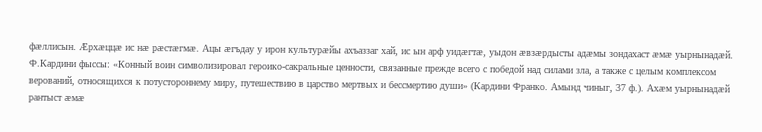фæллисын. Æрхæццæ ис нæ рæстæгмæ. Ацы æгъдау у ирон культурæйы ахъаззаг хай, ис ын арф уидæгтæ, уыдон æвзæрдысты адæмы зондахаст æмæ уырнынадæй. Ф.Кардини фыссы: «Конный воин символизировал героико-сакральные ценности, связанные прежде всего с победой над силами зла, а также с целым комплексом верований, относящихся к потустороннему миру, путешествию в царство мертвых и бессмертию души» (Кардини Франко. Амынд чиныг, 37 ф.). Ахæм уырнынадæй рантыст æмæ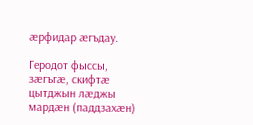æрфидар æгъдау.

Геродот фыссы, зæгъгæ, скифтæ цытджын лæджы мардæн (паддзахæн)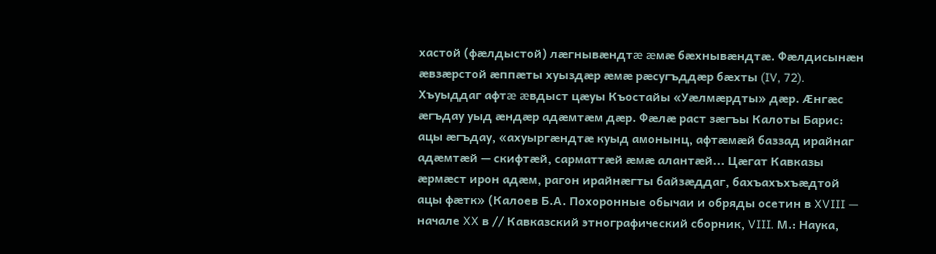хастой (фæлдыстой) лæгнывæндтæ æмæ бæхнывæндтæ. Фæлдисынæн æвзæрстой æппæты хуыздæр æмæ рæсугъддæр бæхты (IV, 72). Хъуыддаг афтæ æвдыст цæуы Къостайы «Уæлмæрдты» дæр. Æнгæс æгъдау уыд æндæр адæмтæм дæр. Фæлæ раст зæгъы Калоты Барис: ацы æгъдау, «ахуыргæндтæ куыд амонынц, афтæмæй баззад ирайнаг адæмтæй — скифтæй, сарматтæй æмæ алантæй... Цæгат Кавказы æрмæст ирон адæм, рагон ирайнæгты байзæддаг, бахъахъхъæдтой ацы фæтк» (Калоев Б.А. Похоронные обычаи и обряды осетин в XVIII — начале XX в // Кавказский этнографический сборник, VIII. М.: Наука,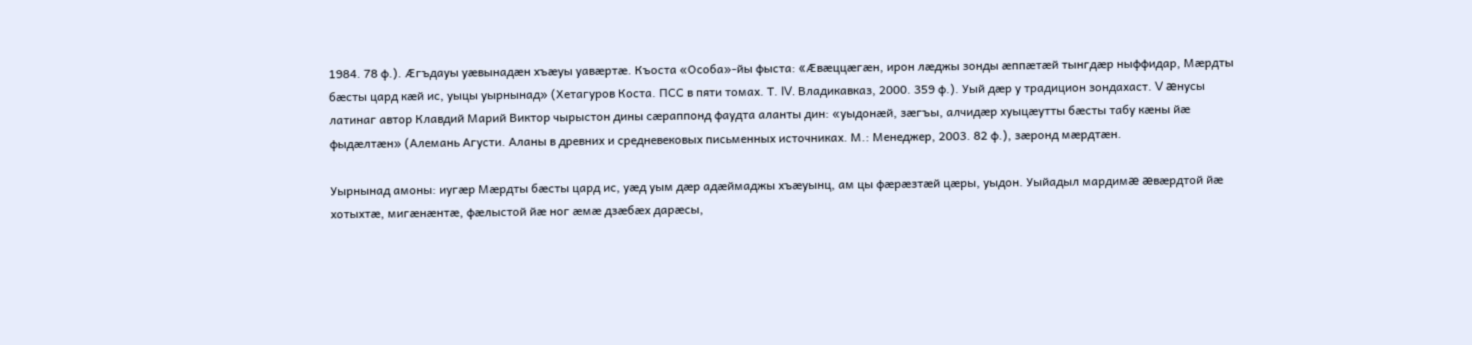1984. 78 ф.). Æгъдауы уæвынадæн хъæуы уавæртæ. Къоста «Особа»-йы фыста: «Æвæццæгæн, ирон лæджы зонды æппæтæй тынгдæр ныффидар, Мæрдты бæсты цард кæй ис, уыцы уырнынад» (Хетагуров Коста. ПСС в пяти томах. Т. IV. Владикавказ, 2000. 359 ф.). Уый дæр у традицион зондахаст. V æнусы латинаг автор Клавдий Марий Виктор чырыстон дины сæраппонд фаудта аланты дин: «уыдонæй, зæгъы, алчидæр хуыцæутты бæсты табу кæны йæ фыдæлтæн» (Алемань Агусти. Аланы в древних и средневековых письменных источниках. М.: Менеджер, 2003. 82 ф.), зæронд мæрдтæн.

Уырнынад амоны: иугæр Мæрдты бæсты цард ис, уæд уым дæр адæймаджы хъæуынц, ам цы фæрæзтæй цæры, уыдон. Уыйадыл мардимæ æвæрдтой йæ хотыхтæ, мигæнæнтæ, фæлыстой йæ ног æмæ дзæбæх дарæсы,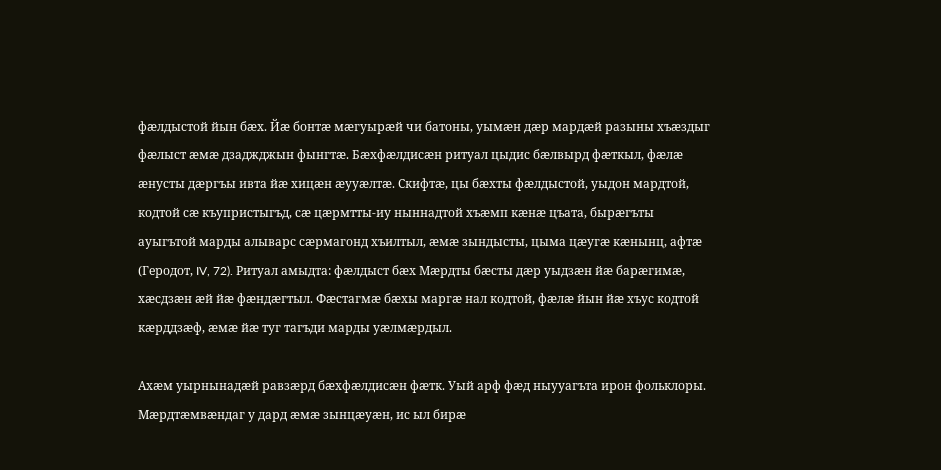фæлдыстой йын бæх. Йæ бонтæ мæгуырæй чи батоны, уымæн дæр мардæй разыны хъæздыг фæлыст æмæ дзаджджын фынгтæ. Бæхфæлдисæн ритуал цыдис бæлвырд фæткыл, фæлæ æнусты дæргъы ивта йæ хицæн æууæлтæ. Скифтæ, цы бæхты фæлдыстой, уыдон мардтой, кодтой сæ къупристыгъд, сæ цæрмтты-иу ныннадтой хъæмп кæнæ цъата, бырæгъты ауыгътой марды алыварс сæрмагонд хъилтыл, æмæ зындысты, цыма цæугæ кæнынц, афтæ (Геродот, IV, 72). Ритуал амыдта: фæлдыст бæх Мæрдты бæсты дæр уыдзæн йæ барæгимæ, хæсдзæн æй йæ фæндæгтыл. Фæстагмæ бæхы маргæ нал кодтой, фæлæ йын йæ хъус кодтой кæрддзæф, æмæ йæ туг тагъди марды уæлмæрдыл.

Ахæм уырнынадæй равзæрд бæхфæлдисæн фæтк. Уый арф фæд ныууагъта ирон фольклоры. Мæрдтæмвæндаг у дард æмæ зынцæуæн, ис ыл бирæ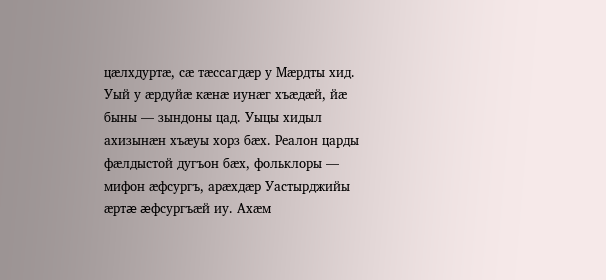цæлхдуртæ, сæ тæссагдæр у Мæрдты хид. Уый у æрдуйæ кæнæ иунæг хъæдæй, йæ быны — зындоны цад. Уыцы хидыл ахизынæн хъæуы хорз бæх. Реалон царды фæлдыстой дугъон бæх, фольклоры — мифон æфсургъ, арæхдæр Уастырджийы æртæ æфсургъæй иу. Ахæм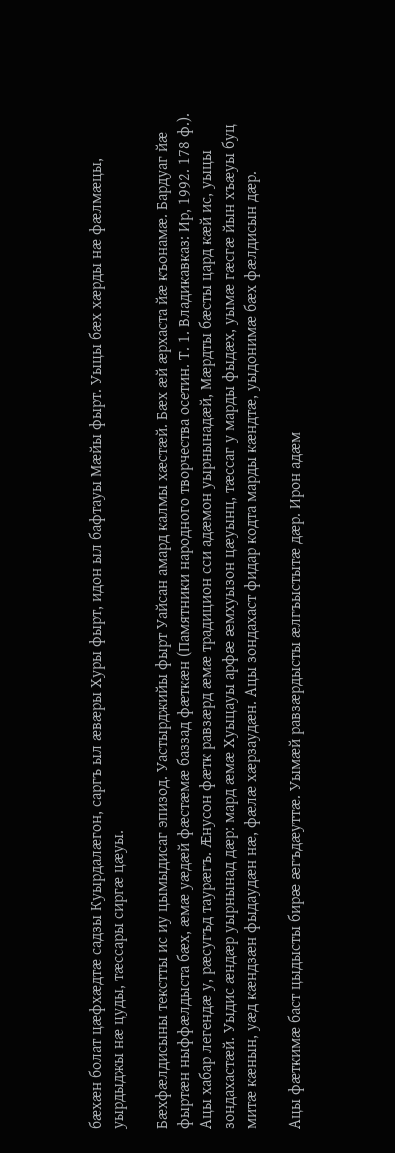бæхæн болат цæфхæдтæ садзы Куырдалæгон, саргъ ыл æвæры Хуры фырт, идон ыл бафтауы Мæйы фырт. Уыцы бæх хæрды нæ фæлмæцы, уырдыджы нæ цуды, тæссары сиргæ цæуы.

Бæхфæлдисыны текстты ис иу цымыдисаг эпизод. Уастырджийы фырт Уайсан амард калмы хæстæй. Бæх æй æрхаста йæ къонамæ. Бардуаг йæ фыртæн ныффæлдыста бæх, æмæ уæдæй фæстæмæ баззад фæткæн (Памятники народного творчества осетин. Т. 1. Владикавказ: Ир, 1992. 178 ф.). Ацы хабар легендæ у, рæсугъд таурæгъ. Æнусон фæтк равзæрд æмæ традицион сси адæмон уырнынадæй, Мæрдты бæсты цард кæй ис, уыцы зондахастæй. Уыдис æндæр уырнынад дæр: мард æмæ Хуыцауы арфæ æмхуызон цæуынц, тæссаг у марды фыдæх, уымæ гæсгæ йын хъæуы буц митæ кæнын, уæд кæндзæн фыдаудæн нæ, фæлæ хæрзаудæн. Ацы зондахаст фидар кодта марды кæндтæ, уыдонимæ бæх фæлдисын дæр.

Ацы фæткимæ баст цыдысты бирæ æгъдæуттæ. Уымæй равзæрдысты æлгъыстытæ дæр. Ирон адæм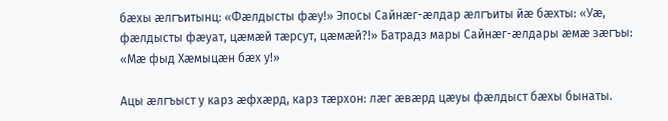бæхы æлгъитынц: «Фæлдысты фæу!» Эпосы Сайнæг-æлдар æлгъиты йæ бæхты: «Уæ, фæлдысты фæуат, цæмæй тæрсут, цæмæй?!» Батрадз мары Сайнæг-æлдары æмæ зæгъы: «Мæ фыд Хæмыцæн бæх у!»

Ацы æлгъыст у карз æфхæрд, карз тæрхон: лæг æвæрд цæуы фæлдыст бæхы бынаты.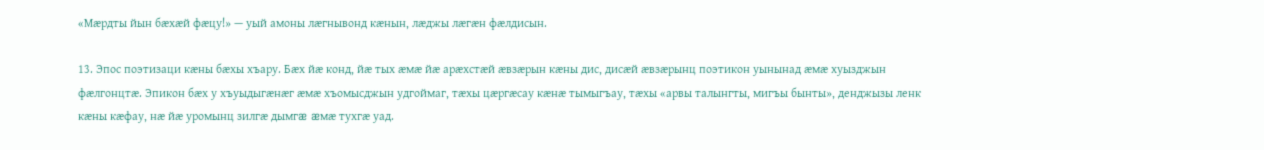«Мæрдты йын бæхæй фæцу!» — уый амоны лæгнывонд кæнын, лæджы лæгæн фæлдисын.

13. Эпос поэтизаци кæны бæхы хъару. Бæх йæ конд, йæ тых æмæ йæ арæхстæй æвзæрын кæны дис, дисæй æвзæрынц поэтикон уынынад æмæ хуызджын фæлгонцтæ. Эпикон бæх у хъуыдыгæнæг æмæ хъомысджын удгоймаг, тæхы цæргæсау кæнæ тымыгъау, тæхы «арвы талынгты, мигъы бынты», денджызы ленк кæны кæфау, нæ йæ уромынц зилгæ дымгæ æмæ тухгæ уад.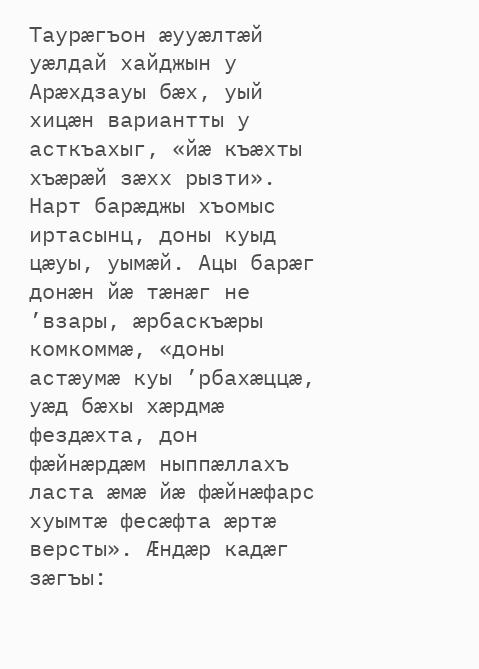Таурæгъон æууæлтæй уæлдай хайджын у Арæхдзауы бæх, уый хицæн вариантты у асткъахыг, «йæ къæхты хъæрæй зæхх рызти». Нарт барæджы хъомыс иртасынц, доны куыд цæуы, уымæй. Ацы барæг донæн йæ тæнæг не ’взары, æрбаскъæры комкоммæ, «доны астæумæ куы ’рбахæццæ, уæд бæхы хæрдмæ фездæхта, дон фæйнæрдæм ныппæллахъ ласта æмæ йæ фæйнæфарс хуымтæ фесæфта æртæ версты». Æндæр кадæг зæгъы: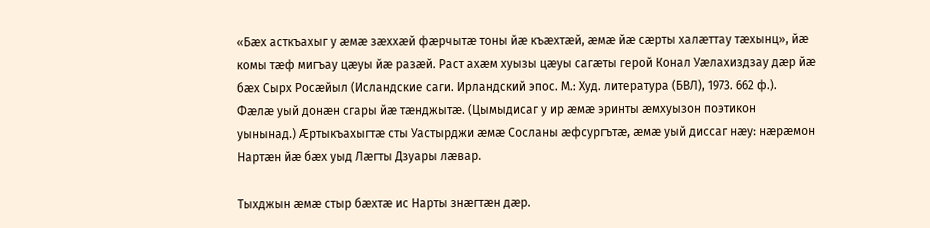«Бæх асткъахыг у æмæ зæххæй фæрчытæ тоны йæ къæхтæй, æмæ йæ сæрты халæттау тæхынц», йæ комы тæф мигъау цæуы йæ разæй. Раст ахæм хуызы цæуы сагæты герой Конал Уæлахиздзау дæр йæ бæх Сырх Росæйыл (Исландские саги. Ирландский эпос. М.: Худ. литература (БВЛ), 1973. 662 ф.). Фæлæ уый донæн сгары йæ тæнджытæ. (Цымыдисаг у ир æмæ эринты æмхуызон поэтикон уынынад.) Æртыкъахыгтæ сты Уастырджи æмæ Сосланы æфсургътæ, æмæ уый диссаг нæу: нæрæмон Нартæн йæ бæх уыд Лæгты Дзуары лæвар.

Тыхджын æмæ стыр бæхтæ ис Нарты знæгтæн дæр.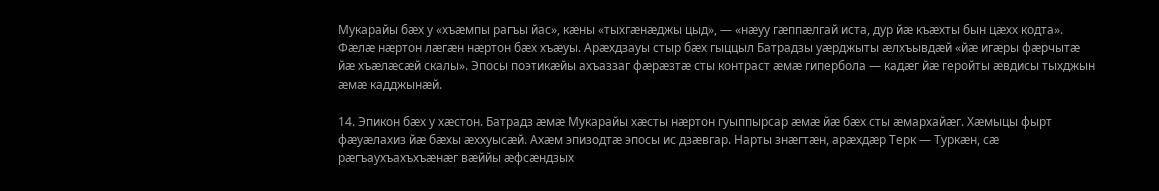Мукарайы бæх у «хъæмпы рагъы йас», кæны «тыхгæнæджы цыд», — «нæуу гæппæлгай иста, дур йæ къæхты бын цæхх кодта». Фæлæ нæртон лæгæн нæртон бæх хъæуы. Арæхдзауы стыр бæх гыццыл Батрадзы уæрджыты æлхъывдæй «йæ игæры фæрчытæ йæ хъæлæсæй скалы». Эпосы поэтикæйы ахъаззаг фæрæзтæ сты контраст æмæ гипербола — кадæг йæ геройты æвдисы тыхджын æмæ кадджынæй.

14. Эпикон бæх у хæстон. Батрадз æмæ Мукарайы хæсты нæртон гуыппырсар æмæ йæ бæх сты æмархайæг. Хæмыцы фырт фæуæлахиз йæ бæхы æххуысæй. Ахæм эпизодтæ эпосы ис дзæвгар. Нарты знæгтæн, арæхдæр Терк — Туркæн, сæ рæгъаухъахъхъæнæг вæййы æфсæндзых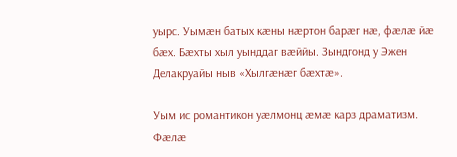уырс. Уымæн батых кæны нæртон барæг нæ, фæлæ йæ бæх. Бæхты хыл уынддаг вæййы. Зындгонд у Эжен Делакруайы ныв «Хылгæнæг бæхтæ».

Уым ис романтикон уæлмонц æмæ карз драматизм. Фæлæ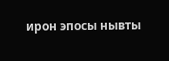ирон эпосы нывты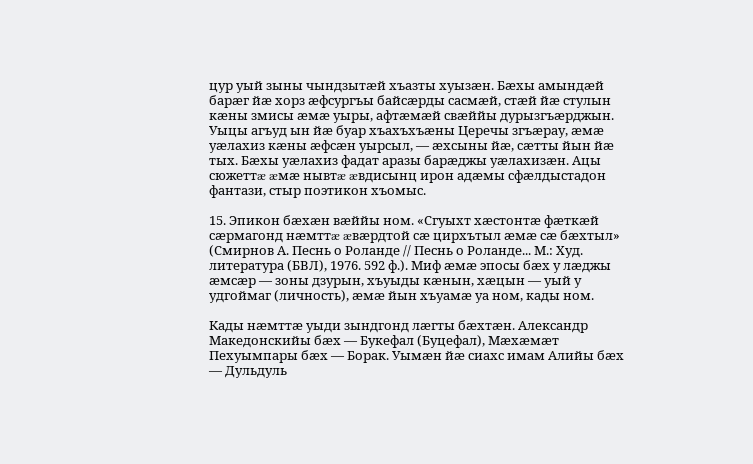цур уый зыны чындзытæй хъазты хуызæн. Бæхы амындæй барæг йæ хорз æфсургъы байсæрды сасмæй, стæй йæ стулын кæны змисы æмæ уыры, афтæмæй свæййы дурызгъæрджын. Уыцы агъуд ын йæ буар хъахъхъæны Церечы згъæрау, æмæ уæлахиз кæны æфсæн уырсыл, — æхсыны йæ, сæтты йын йæ тых. Бæхы уæлахиз фадат аразы барæджы уæлахизæн. Ацы сюжеттæ æмæ нывтæ æвдисынц ирон адæмы сфæлдыстадон фантази, стыр поэтикон хъомыс.

15. Эпикон бæхæн вæййы ном. «Сгуыхт хæстонтæ фæткæй сæрмагонд нæмттæ æвæрдтой сæ цирхътыл æмæ сæ бæхтыл» (Смирнов А. Песнь о Роланде // Песнь о Роланде... М.: Худ. литература (БВЛ), 1976. 592 ф.). Миф æмæ эпосы бæх у лæджы æмсæр — зоны дзурын, хъуыды кæнын, хæцын — уый у удгоймаг (личность), æмæ йын хъуамæ уа ном, кады ном.

Кады нæмттæ уыди зындгонд лæгты бæхтæн. Александр Македонскийы бæх — Букефал (Буцефал), Мæхæмæт Пехуымпары бæх — Борак. Уымæн йæ сиахс имам Алийы бæх — Дульдуль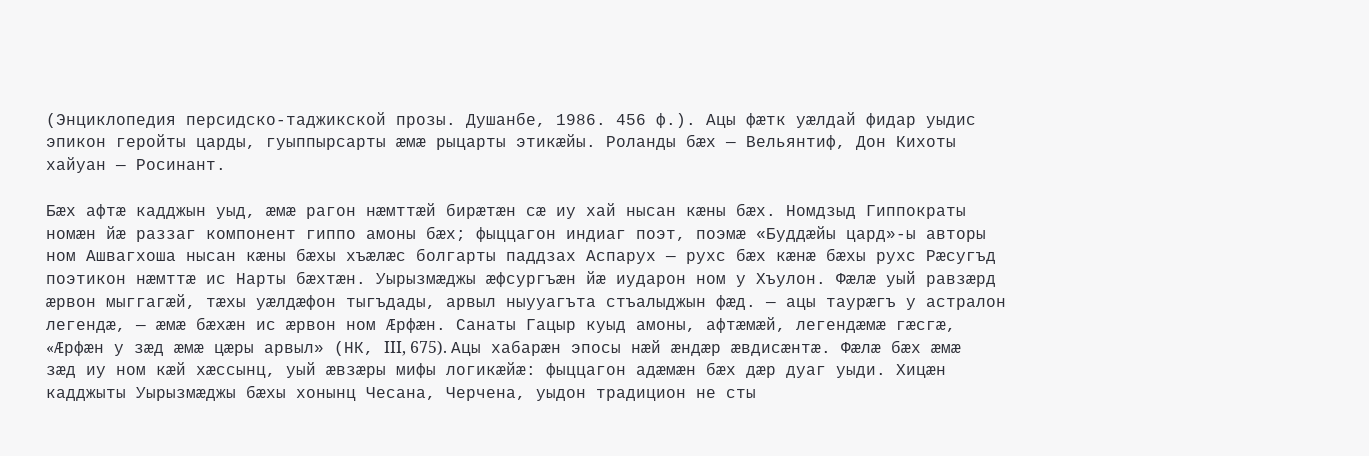(Энциклопедия персидско-таджикской прозы. Душанбе, 1986. 456 ф.). Ацы фæтк уæлдай фидар уыдис эпикон геройты царды, гуыппырсарты æмæ рыцарты этикæйы. Роланды бæх — Вельянтиф, Дон Кихоты хайуан — Росинант.

Бæх афтæ кадджын уыд, æмæ рагон нæмттæй бирæтæн сæ иу хай нысан кæны бæх. Номдзыд Гиппократы номæн йæ раззаг компонент гиппо амоны бæх; фыццагон индиаг поэт, поэмæ «Буддæйы цард»-ы авторы ном Ашвагхоша нысан кæны бæхы хъæлæс болгарты паддзах Аспарух — рухс бæх кæнæ бæхы рухс Рæсугъд поэтикон нæмттæ ис Нарты бæхтæн. Уырызмæджы æфсургъæн йæ иударон ном у Хъулон. Фæлæ уый равзæрд æрвон мыггагæй, тæхы уæлдæфон тыгъдады, арвыл ныууагъта стъалыджын фæд. — ацы таурæгъ у астралон легендæ, — æмæ бæхæн ис æрвон ном Æрфæн. Санаты Гацыр куыд амоны, афтæмæй, легендæмæ гæсгæ, «Æрфæн у зæд æмæ цæры арвыл» (НК, III, 675). Ацы хабарæн эпосы нæй æндæр æвдисæнтæ. Фæлæ бæх æмæ зæд иу ном кæй хæссынц, уый æвзæры мифы логикæйæ: фыццагон адæмæн бæх дæр дуаг уыди. Хицæн кадджыты Уырызмæджы бæхы хонынц Чесана, Черчена, уыдон традицион не сты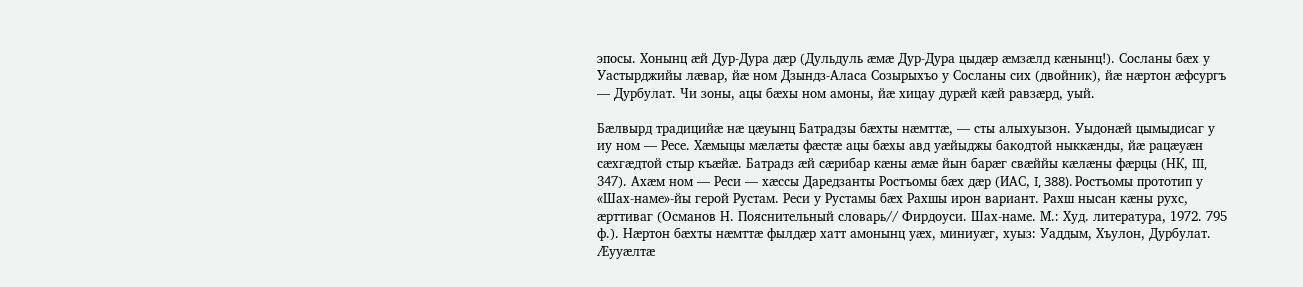эпосы. Хонынц æй Дур-Дура дæр (Дульдуль æмæ Дур-Дура цыдæр æмзæлд кæнынц!). Сосланы бæх у Уастырджийы лæвар, йæ ном Дзындз-Аласа Созырыхъо у Сосланы сих (двойник), йæ нæртон æфсургъ — Дурбулат. Чи зоны, ацы бæхы ном амоны, йæ хицау дурæй кæй равзæрд, уый.

Бæлвырд традицийæ нæ цæуынц Батрадзы бæхты нæмттæ, — сты алыхуызон. Уыдонæй цымыдисаг у иу ном — Ресе. Хæмыцы мæлæты фæстæ ацы бæхы авд уæйыджы бакодтой ныккæнды, йæ рацæуæн сæхгæдтой стыр къæйæ. Батрадз æй сæрибар кæны æмæ йын барæг свæййы кæлæны фæрцы (НК, III, 347). Ахæм ном — Реси — хæссы Даредзанты Ростъомы бæх дæр (ИАС, I, 388). Ростъомы прототип у «Шах-наме»-йы герой Рустам. Реси у Рустамы бæх Рахшы ирон вариант. Рахш нысан кæны рухс, æрттиваг (Османов Н. Пояснительный словарь// Фирдоуси. Шах-наме. М.: Худ. литература, 1972. 795 ф.). Нæртон бæхты нæмттæ фылдæр хатт амонынц уæх, миниуæг, хуыз: Уаддым, Хъулон, Дурбулат. Æууæлтæ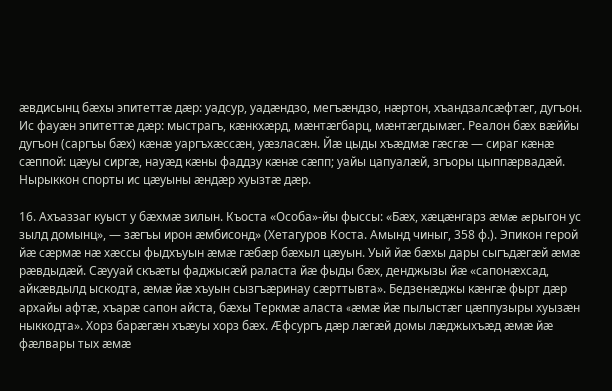æвдисынц бæхы эпитеттæ дæр: уадсур, уадæндзо, мегъæндзо, нæртон, хъандзалсæфтæг, дугъон. Ис фауæн эпитеттæ дæр: мыстрагъ, кæнкхæрд, мæнтæгбарц, мæнтæгдымæг. Реалон бæх вæййы дугъон (саргъы бæх) кæнæ уаргъхæссæн, уæзласæн. Йæ цыды хъæдмæ гæсгæ — сираг кæнæ сæппой: цæуы сиргæ, науæд кæны фаддзу кæнæ сæпп; уайы цапуалæй, згъоры цыппæрвадæй. Нырыккон спорты ис цæуыны æндæр хуызтæ дæр.

16. Ахъаззаг куыст у бæхмæ зилын. Къоста «Особа»-йы фыссы: «Бæх, хæцæнгарз æмæ æрыгон ус зылд домынц», — зæгъы ирон æмбисонд» (Хетагуров Коста. Амынд чиныг, 358 ф.). Эпикон герой йæ сæрмæ нæ хæссы фыдхъуын æмæ гæбæр бæхыл цæуын. Уый йæ бæхы дары сыгъдæгæй æмæ рæвдыдæй. Сæууай скъæты фаджысæй раласта йæ фыды бæх, денджызы йæ «сапонæхсад, айкæвдылд ыскодта, æмæ йæ хъуын сызгъæринау сæрттывта». Бедзенæджы кæнгæ фырт дæр архайы афтæ, хъарæ сапон айста, бæхы Теркмæ аласта «æмæ йæ пылыстæг цæппузыры хуызæн ныккодта». Хорз барæгæн хъæуы хорз бæх. Æфсургъ дæр лæгæй домы лæджыхъæд æмæ йæ фæлвары тых æмæ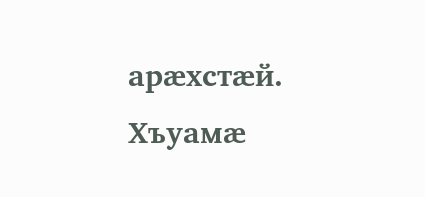арæхстæй. Хъуамæ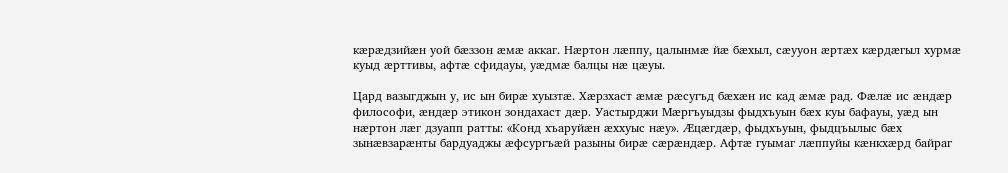кæрæдзийæн уой бæззон æмæ аккаг. Нæртон лæппу, цалынмæ йæ бæхыл, сæууон æртæх кæрдæгыл хурмæ куыд æрттивы, афтæ сфидауы, уæдмæ балцы нæ цæуы.

Цард вазыгджын у, ис ын бирæ хуызтæ. Хæрзхаст æмæ рæсугъд бæхæн ис кад æмæ рад. Фæлæ ис æндæр философи, æндæр этикон зондахаст дæр. Уастырджи Мæргъуыдзы фыдхъуын бæх куы бафауы, уæд ын нæртон лæг дзуапп ратты: «Конд хъаруйæн æххуыс нæу». Æцæгдæр, фыдхъуын, фыдцъылыс бæх зынæвзарæнты бардуаджы æфсургъæй разыны бирæ сæрæндæр. Афтæ гуымаг лæппуйы кæнкхæрд байраг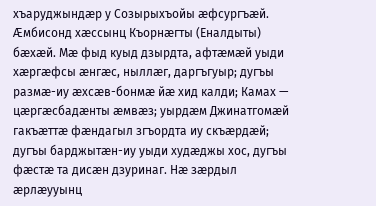хъаруджындæр у Созырыхъойы æфсургъæй. Æмбисонд хæссынц Къорнæгты (Еналдыты) бæхæй. Мæ фыд куыд дзырдта, афтæмæй уыди хæргæфсы æнгæс, ныллæг, даргъгуыр; дугъы размæ-иу æхсæв-бонмæ йæ хид калди; Камах — цæргæсбадæнты æмвæз; уырдæм Джинатгомæй гакъæттæ фæндагыл згъордта иу скъæрдæй; дугъы барджытæн-иу уыди худæджы хос, дугъы фæстæ та дисæн дзуринаг. Нæ зæрдыл æрлæууынц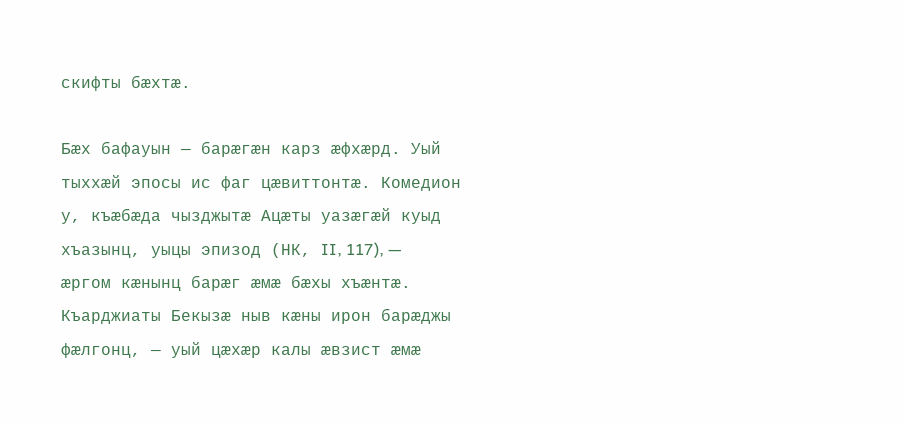скифты бæхтæ.

Бæх бафауын — барæгæн карз æфхæрд. Уый тыххæй эпосы ис фаг цæвиттонтæ. Комедион у, къæбæда чызджытæ Ацæты уазæгæй куыд хъазынц, уыцы эпизод (НК, II, 117), — æргом кæнынц барæг æмæ бæхы хъæнтæ. Къарджиаты Бекызæ ныв кæны ирон барæджы фæлгонц, — уый цæхæр калы æвзист æмæ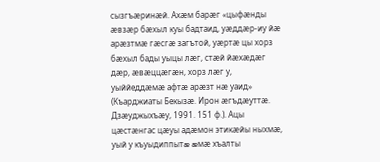сызгъæринæй. Ахæм барæг «цыфæнды æвзæр бæхыл куы бадтаид, уæддæр-иу йæ арæзтмæ гæсгæ загътой, уæртæ цы хорз бæхыл бады уыцы лæг, стæй йæхæдæг дæр, æвæццæгæн, хорз лæг у, уыййеддæмæ афтæ арæзт нæ уаид» (Къарджиаты Бекызæ. Ирон æгъдæуттæ. Дзæуджыхъæу, 1991. 151 ф.). Ацы цæстæнгас цæуы адæмон этикæйы ныхмæ, уый у къуыдиппытæ æмæ хъалты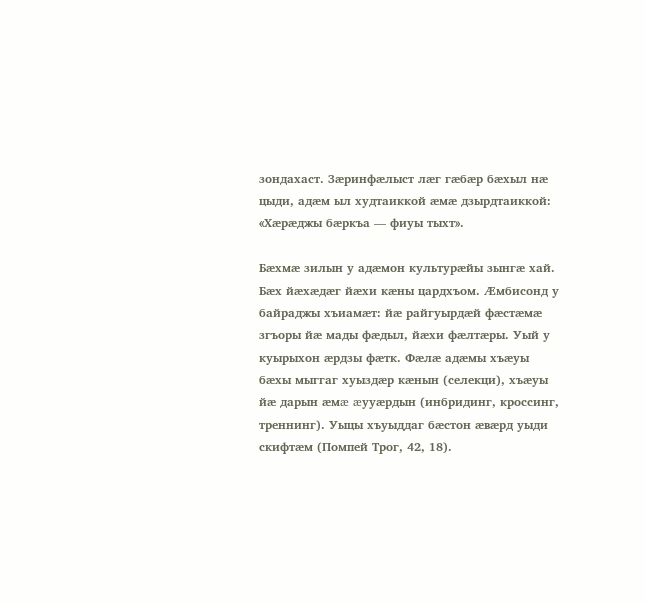зондахаст. Зæринфæлыст лæг гæбæр бæхыл нæ цыди, адæм ыл худтаиккой æмæ дзырдтаиккой: «Хæрæджы бæркъа — фиуы тыхт».

Бæхмæ зилын у адæмон культурæйы зынгæ хай. Бæх йæхæдæг йæхи кæны цардхъом. Æмбисонд у байраджы хъиамæт: йæ райгуырдæй фæстæмæ згъоры йæ мады фæдыл, йæхи фæлтæры. Уый у куырыхон æрдзы фæтк. Фæлæ адæмы хъæуы бæхы мыггаг хуыздæр кæнын (селекци), хъæуы йæ дарын æмæ æууæрдын (инбридинг, кроссинг, треннинг). Уыцы хъуыддаг бæстон æвæрд уыди скифтæм (Помпей Трог, 42, 18).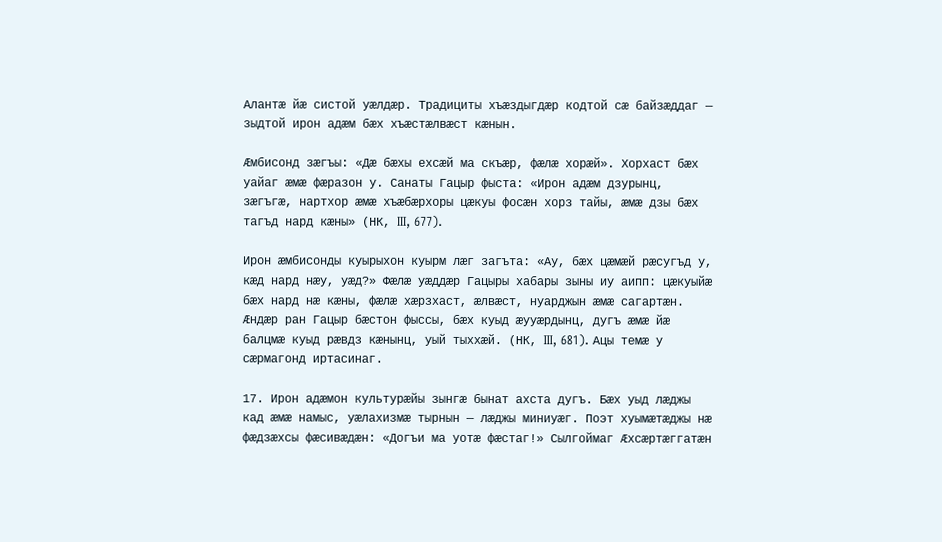Алантæ йæ систой уæлдæр. Традициты хъæздыгдæр кодтой сæ байзæддаг — зыдтой ирон адæм бæх хъæстæлвæст кæнын.

Æмбисонд зæгъы: «Дæ бæхы ехсæй ма скъæр, фæлæ хорæй». Хорхаст бæх уайаг æмæ фæразон у. Санаты Гацыр фыста: «Ирон адæм дзурынц, зæгъгæ, нартхор æмæ хъæбæрхоры цæкуы фосæн хорз тайы, æмæ дзы бæх тагъд нард кæны» (НК, III, 677).

Ирон æмбисонды куырыхон куырм лæг загъта: «Ау, бæх цæмæй рæсугъд у, кæд нард нæу, уæд?» Фæлæ уæддæр Гацыры хабары зыны иу аипп: цæкуыйæ бæх нард нæ кæны, фæлæ хæрзхаст, æлвæст, нуарджын æмæ сагартæн. Æндæр ран Гацыр бæстон фыссы, бæх куыд æууæрдынц, дугъ æмæ йæ балцмæ куыд рæвдз кæнынц, уый тыххæй. (НК, III, 681). Ацы темæ у сæрмагонд иртасинаг.

17. Ирон адæмон культурæйы зынгæ бынат ахста дугъ. Бæх уыд лæджы кад æмæ намыс, уæлахизмæ тырнын — лæджы миниуæг. Поэт хуымæтæджы нæ фæдзæхсы фæсивæдæн: «Догъи ма уотæ фæстаг!» Сылгоймаг Æхсæртæггатæн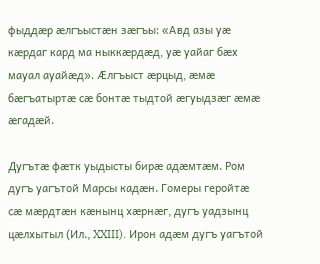фыддæр æлгъыстæн зæгъы: «Авд азы уæ кæрдаг кард ма ныккæрдæд, уæ уайаг бæх мауал ауайæд». Æлгъыст æрцыд, æмæ бæгъатыртæ сæ бонтæ тыдтой æгуыдзæг æмæ æгадæй.

Дугътæ фæтк уыдысты бирæ адæмтæм. Ром дугъ уагътой Марсы кадæн. Гомеры геройтæ сæ мæрдтæн кæнынц хæрнæг, дугъ уадзынц цæлхытыл (Ил., XXIII). Ирон адæм дугъ уагътой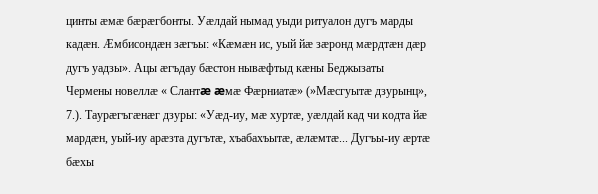цинты æмæ бæрæгбонты. Уæлдай нымад уыди ритуалон дугъ марды кадæн. Æмбисондæн зæгъы: «Кæмæн ис, уый йæ зæронд мæрдтæн дæр дугъ уадзы». Ацы æгъдау бæстон нывæфтыд кæны Беджызаты Чермены новеллæ « Слантæ æмæ Фæрниатæ» (»Мæсгуытæ дзурынц», 7.). Таурæгъгæнæг дзуры: «Уæд-иу, мæ хуртæ, уæлдай кад чи кодта йæ мардæн, уый-иу арæзта дугътæ, хъабахъытæ, æлæмтæ... Дугъы-иу æртæ бæхы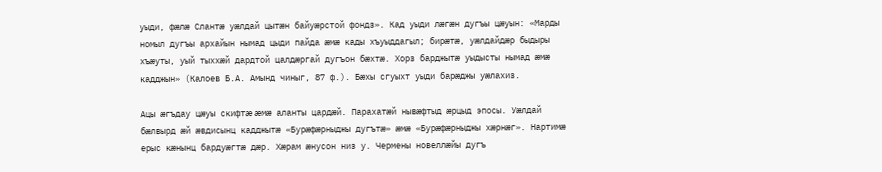уыди, фæлæ Слантæ уæлдай цытæн байуæрстой фондз». Кад уыди лæгæн дугъы цæуын: «Марды номыл дугъы архайын нымад цыди пайда æмæ кады хъуыддагыл; бирæтæ, уæлдайдæр быдыры хъæуты, уый тыххæй дардтой цалдæргай дугъон бæхтæ. Хорз барджытæ уыдысты нымад æмæ кадджын» (Калоев Б.А. Амынд чиныг, 87 ф.). Бæхы сгуыхт уыди барæджы уæлахиз.

Ацы æгъдау цæуы скифтæ æмæ аланты цардæй. Парахатæй нывæфтыд æрцыд эпосы. Уæлдай бæлвырд æй æвдисынц кадджытæ «Бурæфæрныджы дугътæ» æмæ «Бурæфæрныджы хæрнæг». Нартимæ ерыс кæнынц бардуæгтæ дæр. Хæрам æнусон низ у. Чермены новеллæйы дугъ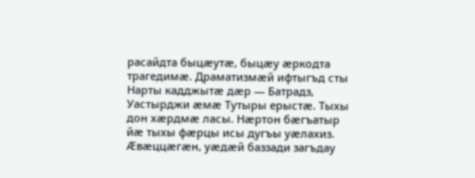расайдта быцæутæ, быцæу æркодта трагедимæ. Драматизмæй ифтыгъд сты Нарты кадджытæ дæр — Батрадз, Уастырджи æмæ Тутыры ерыстæ. Тыхы дон хæрдмæ ласы. Нæртон бæгъатыр йæ тыхы фæрцы исы дугъы уæлахиз. Æвæццæгæн, уæдæй баззади загъдау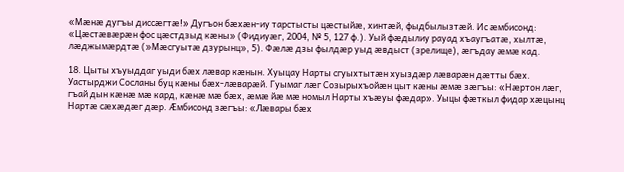«Мæнæ дугъы диссæгтæ!» Дугъон бæхæн-иу тарстысты цæстыйæ, хинтæй, фыдбылызтæй. Ис æмбисонд: «Цæстæвæрæн фос цæстдзыд кæны» (Фидиуæг, 2004, № 5, 127 ф.). Уый фæдылиу рауад хъаугъатæ, хылтæ, лæджымæрдтæ (»Мæсгуытæ дзурынц», 5). Фæлæ дзы фылдæр уыд æвдыст (зрелище), æгъдау æмæ кад.

18. Цыты хъуыддаг уыди бæх лæвар кæнын. Хуыцау Нарты сгуыхтытæн хуыздæр лæварæн дæтты бæх. Уастырджи Сосланы буц кæны бæх-лæварæй. Гуымаг лæг Созырыхъойæн цыт кæны æмæ зæгъы: «Нæртон лæг, гъай дын кæнæ мæ кард, кæнæ мæ бæх, æмæ йæ мæ номыл Нарты хъæуы фæдар». Уыцы фæткыл фидар хæцынц Нартæ сæхæдæг дæр. Æмбисонд зæгъы: «Лæвары бæх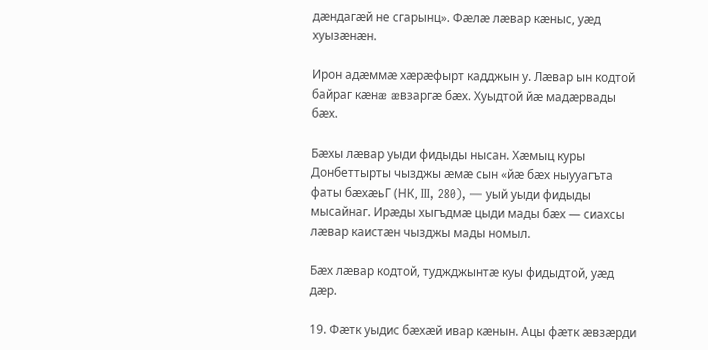дæндагæй не сгарынц». Фæлæ лæвар кæныс, уæд хуызæнæн.

Ирон адæммæ хæрæфырт кадджын у. Лæвар ын кодтой байраг кæнæ æвзаргæ бæх. Хуыдтой йæ мадæрвады бæх.

Бæхы лæвар уыди фидыды нысан. Хæмыц куры Донбеттырты чызджы æмæ сын «йæ бæх ныууагъта фаты бæхæьГ (НК, III, 280), — уый уыди фидыды мысайнаг. Ирæды хыгъдмæ цыди мады бæх — сиахсы лæвар каистæн чызджы мады номыл.

Бæх лæвар кодтой, туджджынтæ куы фидыдтой, уæд дæр.

19. Фæтк уыдис бæхæй ивар кæнын. Ацы фæтк æвзæрди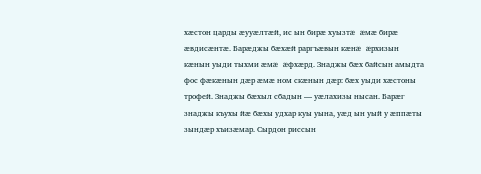хæстон царды æууæлтæй, ис ын бирæ хуызтæ æмæ бирæ æвдисæнтæ. Барæджы бæхæй раргъæвын кæнæ æрхизын кæнын уыди тыхми æмæ æфхæрд. Знаджы бæх байсын амыдта фос фæкæнын дæр æмæ ном скæнын дæр: бæх уыди хæстоны трофей. Знаджы бæхыл сбадын — уæлахизы нысан. Барæг знаджы къухы йæ бæхы удхар куы уына, уæд ын уый у æппæты зындæр хъизæмар. Сырдон риссын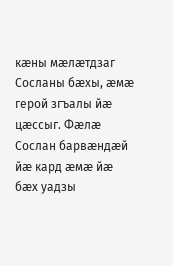кæны мæлæтдзаг Сосланы бæхы, æмæ герой згъалы йæ цæссыг. Фæлæ Сослан барвæндæй йæ кард æмæ йæ бæх уадзы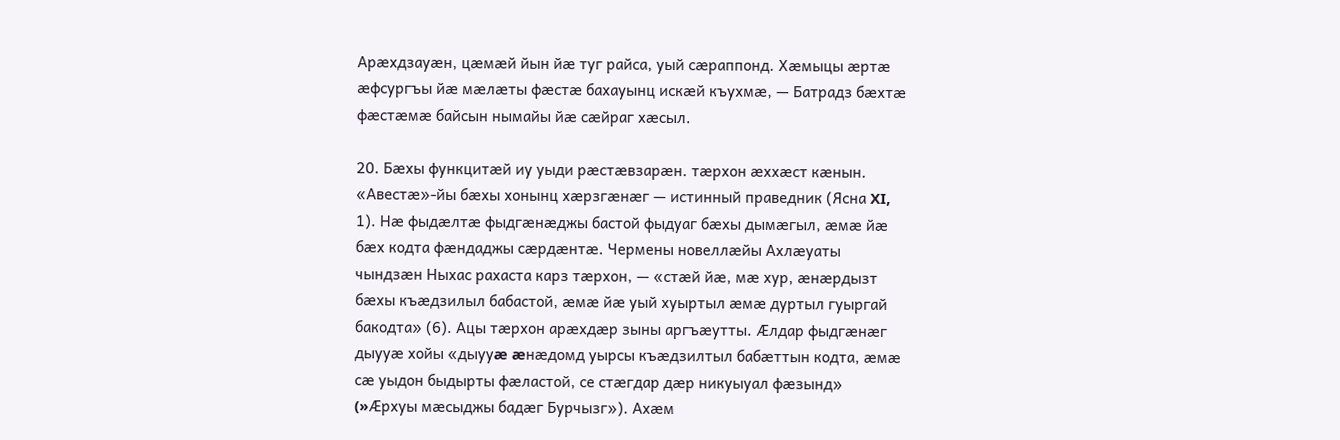Арæхдзауæн, цæмæй йын йæ туг райса, уый сæраппонд. Хæмыцы æртæ æфсургъы йæ мæлæты фæстæ бахауынц искæй къухмæ, — Батрадз бæхтæ фæстæмæ байсын нымайы йæ сæйраг хæсыл.

20. Бæхы функцитæй иу уыди рæстæвзарæн. тæрхон æххæст кæнын. «Авестæ»-йы бæхы хонынц хæрзгæнæг — истинный праведник (Ясна XI, 1). Нæ фыдæлтæ фыдгæнæджы бастой фыдуаг бæхы дымæгыл, æмæ йæ бæх кодта фæндаджы сæрдæнтæ. Чермены новеллæйы Ахлæуаты чындзæн Ныхас рахаста карз тæрхон, — «стæй йæ, мæ хур, æнæрдызт бæхы къæдзилыл бабастой, æмæ йæ уый хуыртыл æмæ дуртыл гуыргай бакодта» (6). Ацы тæрхон арæхдæр зыны аргъæутты. Æлдар фыдгæнæг дыууæ хойы «дыууæ æнæдомд уырсы къæдзилтыл бабæттын кодта, æмæ сæ уыдон быдырты фæластой, се стæгдар дæр никуыуал фæзынд» (»Æрхуы мæсыджы бадæг Бурчызг»). Ахæм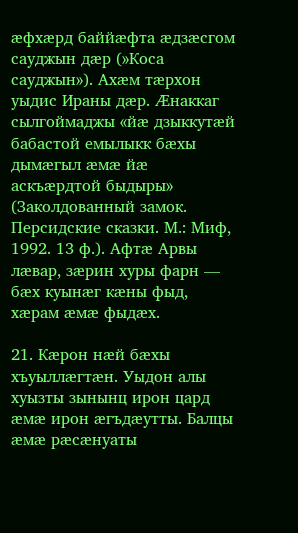æфхæрд баййæфта æдзæсгом сауджын дæр (»Коса сауджын»). Ахæм тæрхон уыдис Ираны дæр. Æнаккаг сылгоймаджы «йæ дзыккутæй бабастой емылыкк бæхы дымæгыл æмæ йæ аскъæрдтой быдыры» (Заколдованный замок. Персидские сказки. М.: Миф, 1992. 13 ф.). Афтæ Арвы лæвар, зæрин хуры фарн — бæх куынæг кæны фыд, хæрам æмæ фыдæх.

21. Кæрон нæй бæхы хъуыллæгтæн. Уыдон алы хуызты зынынц ирон цард æмæ ирон æгъдæутты. Балцы æмæ рæсæнуаты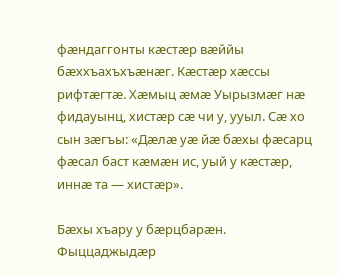фæндаггонты кæстæр вæййы бæххъахъхъæнæг. Кæстæр хæссы рифтæгтæ. Хæмыц æмæ Уырызмæг нæ фидауынц, хистæр сæ чи у, ууыл. Сæ хо сын зæгъы: «Дæлæ уæ йæ бæхы фæсарц фæсал баст кæмæн ис, уый у кæстæр, иннæ та — хистæр».

Бæхы хъару у бæрцбарæн. Фыццаджыдæр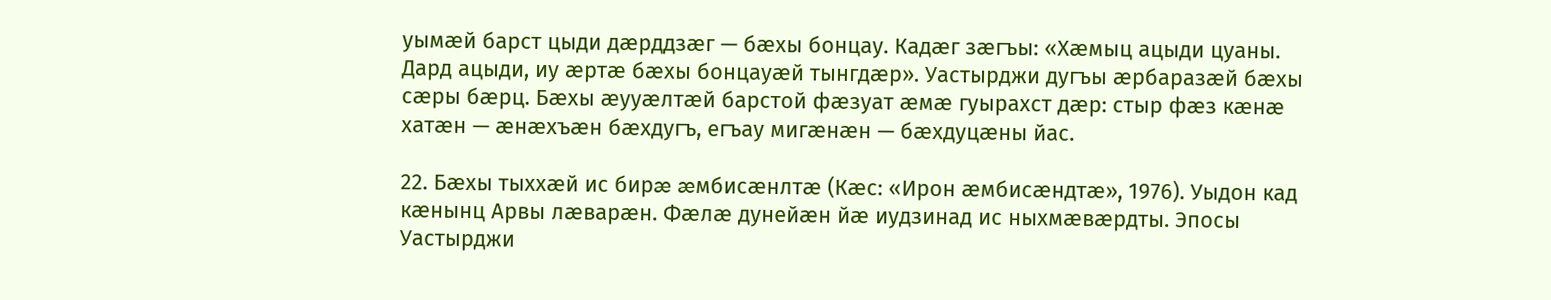уымæй барст цыди дæрддзæг — бæхы бонцау. Кадæг зæгъы: «Хæмыц ацыди цуаны. Дард ацыди, иу æртæ бæхы бонцауæй тынгдæр». Уастырджи дугъы æрбаразæй бæхы сæры бæрц. Бæхы æууæлтæй барстой фæзуат æмæ гуырахст дæр: стыр фæз кæнæ хатæн — æнæхъæн бæхдугъ, егъау мигæнæн — бæхдуцæны йас.

22. Бæхы тыххæй ис бирæ æмбисæнлтæ (Кæс: «Ирон æмбисæндтæ», 1976). Уыдон кад кæнынц Арвы лæварæн. Фæлæ дунейæн йæ иудзинад ис ныхмæвæрдты. Эпосы Уастырджи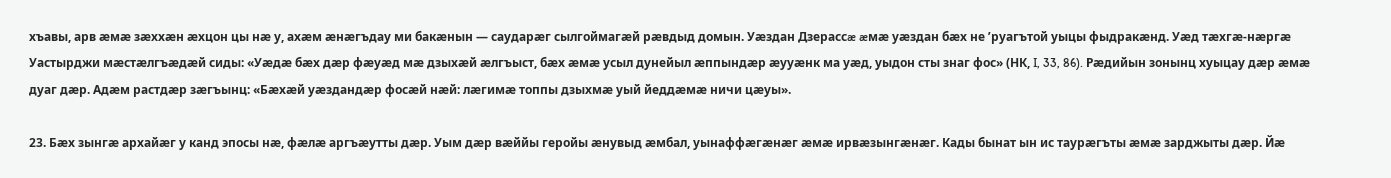хъавы, арв æмæ зæххæн æхцон цы нæ у, ахæм æнæгъдау ми бакæнын — саударæг сылгоймагæй рæвдыд домын. Уæздан Дзерассæ æмæ уæздан бæх не ’руагътой уыцы фыдракæнд. Уæд тæхгæ-нæргæ Уастырджи мæстæлгъæдæй сиды: «Уæдæ бæх дæр фæуæд мæ дзыхæй æлгъыст, бæх æмæ усыл дунейыл æппындæр æууæнк ма уæд, уыдон сты знаг фос» (НК, I, 33, 86). Рæдийын зонынц хуыцау дæр æмæ дуаг дæр. Адæм растдæр зæгъынц: «Бæхæй уæздандæр фосæй нæй: лæгимæ топпы дзыхмæ уый йеддæмæ ничи цæуы».

23. Бæх зынгæ архайæг у канд эпосы нæ, фæлæ аргъæутты дæр. Уым дæр вæййы геройы æнувыд æмбал, уынаффæгæнæг æмæ ирвæзынгæнæг. Кады бынат ын ис таурæгъты æмæ зарджыты дæр. Йæ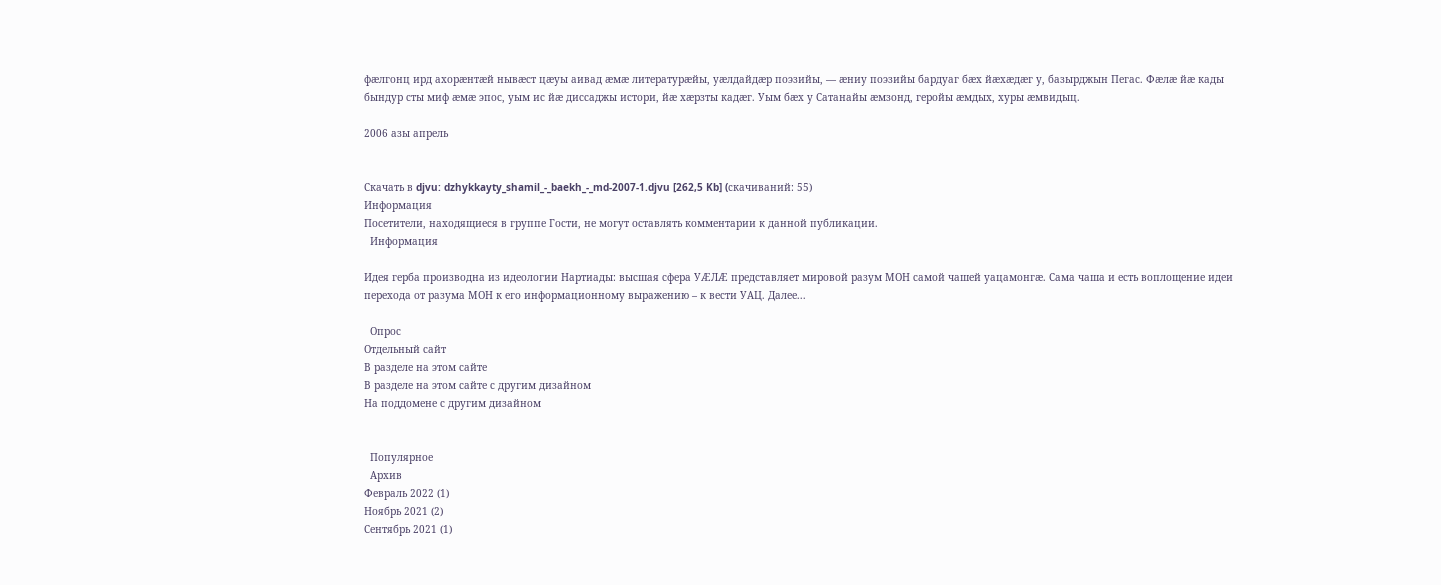фæлгонц ирд ахорæнтæй нывæст цæуы аивад æмæ литературæйы, уæлдайдæр поэзийы, — æниу поэзийы бардуаг бæх йæхæдæг у, базырджын Пегас. Фæлæ йæ кады бындур сты миф æмæ эпос, уым ис йæ диссаджы истори, йæ хæрзты кадæг. Уым бæх у Сатанайы æмзонд, геройы æмдых, хуры æмвидыц.

2006 азы апрель


Скачать в djvu: dzhykkayty_shamil_-_baekh_-_md-2007-1.djvu [262,5 Kb] (cкачиваний: 55)
Информация
Посетители, находящиеся в группе Гости, не могут оставлять комментарии к данной публикации.
  Информация

Идея герба производна из идеологии Нартиады: высшая сфера УÆЛÆ представляет мировой разум МОН самой чашей уацамонгæ. Сама чаша и есть воплощение идеи перехода от разума МОН к его информационному выражению – к вести УАЦ. Далее...

  Опрос
Отдельный сайт
В разделе на этом сайте
В разделе на этом сайте с другим дизайном
На поддомене с другим дизайном


  Популярное
  Архив
Февраль 2022 (1)
Ноябрь 2021 (2)
Сентябрь 2021 (1)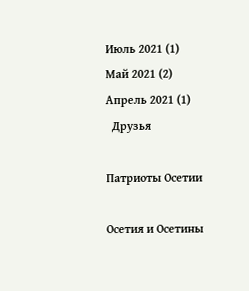Июль 2021 (1)
Май 2021 (2)
Апрель 2021 (1)
  Друзья

Патриоты Осетии

Осетия и Осетины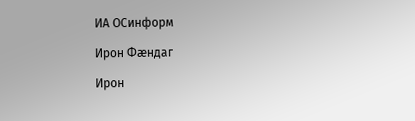ИА ОСинформ

Ирон Фæндаг

Ирон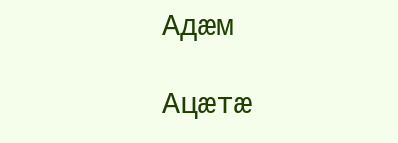Адæм

Ацæтæ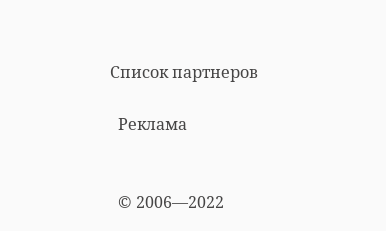Список партнеров

  Реклама


  © 2006—2022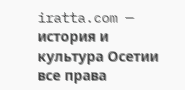iratta.com — история и культура Осетии
все права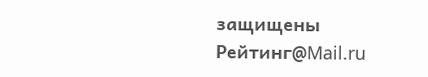защищены
Рейтинг@Mail.ru